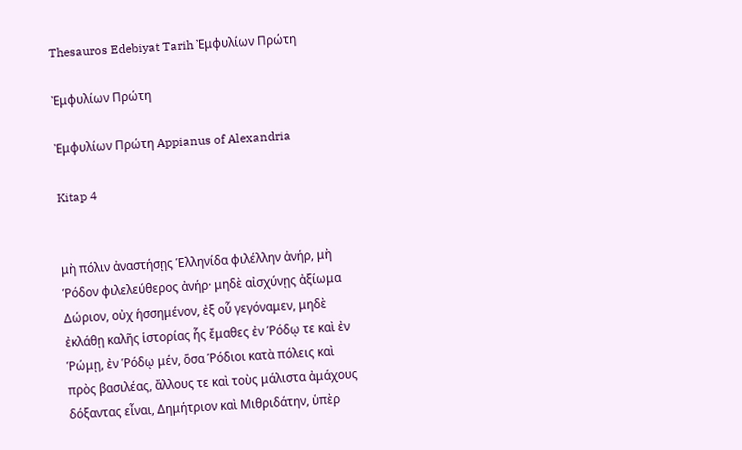Thesauros Edebiyat Tarih Ἐμφυλίων Πρώτη

Ἐμφυλίων Πρώτη

Ἐμφυλίων Πρώτη Appianus of Alexandria

Kitap 4


μὴ πόλιν ἀναστήσῃς Ἑλληνίδα φιλέλλην ἀνήρ, μὴ Ῥόδον φιλελεύθερος ἀνήρ· μηδὲ αἰσχύνῃς ἀξίωμα Δώριον, οὐχ ἡσσημένον, ἐξ οὗ γεγόναμεν, μηδὲ ἐκλάθῃ καλῆς ἱστορίας ἧς ἔμαθες ἐν Ῥόδῳ τε καὶ ἐν Ῥώμῃ, ἐν Ῥόδῳ μέν, ὅσα Ῥόδιοι κατὰ πόλεις καὶ πρὸς βασιλέας, ἄλλους τε καὶ τοὺς μάλιστα ἀμάχους δόξαντας εἶναι, Δημήτριον καὶ Μιθριδάτην, ὑπὲρ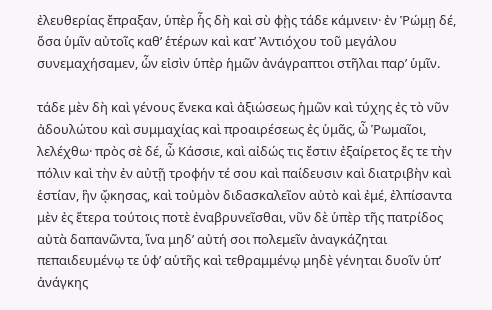ἐλευθερίας ἔπραξαν, ὑπὲρ ἧς δὴ καὶ σὺ φῂς τάδε κάμνειν· ἐν Ῥώμῃ δέ, ὅσα ὑμῖν αὐτοῖς καθʼ ἑτέρων καὶ κατʼ Ἀντιόχου τοῦ μεγάλου συνεμαχήσαμεν, ὧν εἰσὶν ὑπὲρ ἡμῶν ἀνάγραπτοι στῆλαι παρʼ ὑμῖν.

τάδε μὲν δὴ καὶ γένους ἕνεκα καὶ ἀξιώσεως ἡμῶν καὶ τύχης ἐς τὸ νῦν ἀδουλώτου καὶ συμμαχίας καὶ προαιρέσεως ἐς ὑμᾶς, ὦ Ῥωμαῖοι, λελέχθω· πρὸς σὲ δέ, ὦ Κάσσιε, καὶ αἰδώς τις ἔστιν ἐξαίρετος ἔς τε τὴν πόλιν καὶ τὴν ἐν αὐτῇ τροφήν τέ σου καὶ παίδευσιν καὶ διατριβὴν καὶ ἑστίαν, ἣν ᾤκησας, καὶ τοὐμὸν διδασκαλεῖον αὐτὸ καὶ ἐμέ, ἐλπίσαντα μὲν ἐς ἕτερα τούτοις ποτὲ ἐναβρυνεῖσθαι, νῦν δὲ ὑπὲρ τῆς πατρίδος αὐτὰ δαπανῶντα, ἵνα μηδʼ αὐτή σοι πολεμεῖν ἀναγκάζηται πεπαιδευμένῳ τε ὑφʼ αὑτῆς καὶ τεθραμμένῳ μηδὲ γένηται δυοῖν ὑπʼ ἀνάγκης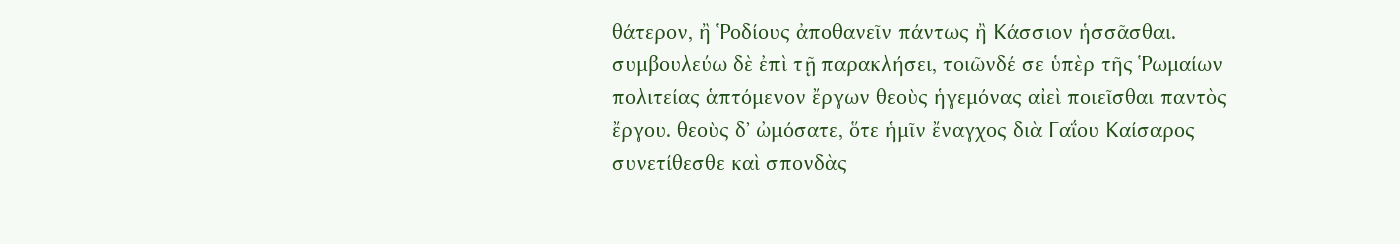θάτερον, ἢ Ῥοδίους ἀποθανεῖν πάντως ἢ Κάσσιον ἡσσᾶσθαι. συμβουλεύω δὲ ἐπὶ τῇ παρακλήσει, τοιῶνδέ σε ὑπὲρ τῆς Ῥωμαίων πολιτείας ἁπτόμενον ἔργων θεοὺς ἡγεμόνας αἰεὶ ποιεῖσθαι παντὸς ἔργου. θεοὺς δʼ ὠμόσατε, ὅτε ἡμῖν ἔναγχος διὰ Γαΐου Καίσαρος συνετίθεσθε καὶ σπονδὰς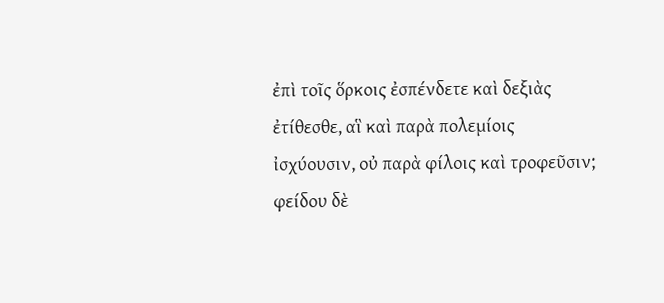ἐπὶ τοῖς ὅρκοις ἐσπένδετε καὶ δεξιὰς ἐτίθεσθε, αἳ καὶ παρὰ πολεμίοις ἰσχύουσιν, οὐ παρὰ φίλοις καὶ τροφεῦσιν; φείδου δὲ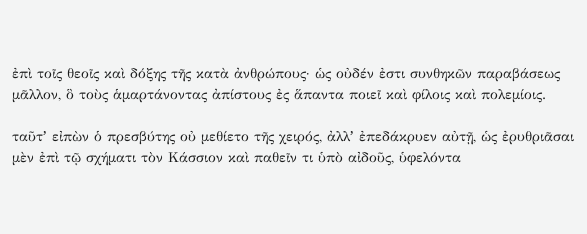ἐπὶ τοῖς θεοῖς καὶ δόξης τῆς κατὰ ἀνθρώπους· ὡς οὐδέν ἐστι συνθηκῶν παραβάσεως μᾶλλον, ὃ τοὺς ἁμαρτάνοντας ἀπίστους ἐς ἅπαντα ποιεῖ καὶ φίλοις καὶ πολεμίοις.

ταῦτʼ εἰπὼν ὁ πρεσβύτης οὐ μεθίετο τῆς χειρός, ἀλλʼ ἐπεδάκρυεν αὐτῇ, ὡς ἐρυθριᾶσαι μὲν ἐπὶ τῷ σχήματι τὸν Κάσσιον καὶ παθεῖν τι ὑπὸ αἰδοῦς, ὑφελόντα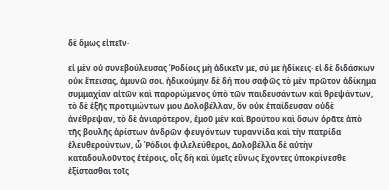δὲ ὅμως εἰπεῖν·

εἰ μὲν οὐ συνεβούλευσας Ῥοδίοις μὴ ἀδικεῖν με, σύ με ἠδίκεις· εἰ δὲ διδάσκων οὐκ ἔπεισας, ἀμυνῶ σοι. ἠδικούμην δὲ δή που σαφῶς τὸ μὲν πρῶτον ἀδίκημα συμμαχίαν αἰτῶν καὶ παρορώμενος ὑπὸ τῶν παιδευσάντων καὶ θρεψάντων, τὸ δὲ ἑξῆς προτιμώντων μου Δολοβέλλαν, ὃν οὐκ ἐπαίδευσαν οὐδὲ ἀνέθρεψαν, τὸ δὲ ἀνιαρότερον, ἐμοῦ μὲν καὶ Βρούτου καὶ ὅσων ὁρᾶτε ἀπὸ τῆς βουλῆς ἀρίστων ἀνδρῶν φευγόντων τυραννίδα καὶ τὴν πατρίδα ἐλευθερούντων, ὦ Ῥόδιοι φιλελεύθεροι, Δολοβέλλα δὲ αὐτὴν καταδουλοῦντος ἑτέροις, οἷς δὴ καὶ ὑμεῖς εὔνως ἔχοντες ὑποκρίνεσθε ἐξίστασθαι τοῖς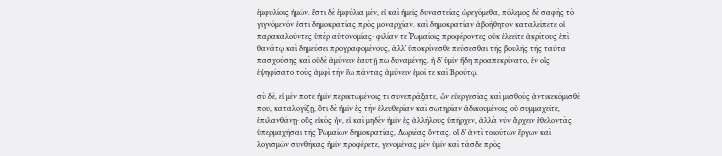ἐμφυλίοις ἡμῶν. ἔστι δὲ ἐμφύλια μέν, εἰ καὶ ἡμεῖς δυναστείας ὠρεγόμεθα, πόλεμος δὲ σαφὴς τὸ γιγνόμενόν ἐστι δημοκρατίας πρὸς μοναρχίαν. καὶ δημοκρατίαν ἀβοήθητον καταλείπετε οἱ παρακαλοῦντες ὑπὲρ αὐτονομίας· φιλίαν τε Ῥωμαίοις προφέροντες οὐκ ἐλεεῖτε ἀκρίτους ἐπὶ θανάτῳ καὶ δημεύσει προγραφομένους, ἀλλʼ ὑποκρίνεσθε πεύσεσθαι τῆς βουλῆς τῆς ταῦτα πασχούσης καὶ οὐδὲ ἀμύνειν ἑαυτῇ πω δυναμένης. ἡ δʼ ὑμῖν ἤδη προαπεκρίνατο, ἐν οἷς ἐψηφίσατο τοὺς ἀμφὶ τὴν ἕω πάντας ἀμύνειν ἐμοί τε καὶ Βρούτῳ.

σὺ δέ, εἰ μέν ποτε ἡμῖν περικτωμένοις τι συνεπράξατε, ὧν εὐεργεσίας καὶ μισθοὺς ἀντικεκόμισθέ που, καταλογίζῃ, ὅτι δὲ ἡμῖν ἐς τὴν ἐλευθερίαν καὶ σωτηρίαν ἀδικουμένοις οὐ συμμαχεῖτε, ἐπιλανθάνῃ· οὓς εἰκὸς ἦν, εἰ καὶ μηδὲν ἡμῖν ἐς ἀλλήλους ὑπῆρχεν, ἀλλὰ νῦν ἄρχειν ἐθελοντὰς ὑπερμαχῆσαι τῆς Ῥωμαίων δημοκρατίας, Δωριέας ὄντας. οἳ δʼ ἀντὶ τοιούτων ἔργων καὶ λογισμῶν συνθήκας ἡμῖν προφέρετε, γενομένας μὲν ὑμῖν καὶ τάσδε πρὸς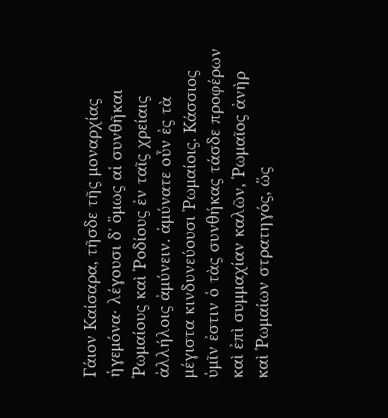Γάιον Καίσαρα, τῆσδε τῆς μοναρχίας ἡγεμόνα· λέγουσι δʼ ὅμως αἱ συνθῆκαι Ῥωμαίους καὶ Ῥοδίους ἐν ταῖς χρείαις ἀλλήλοις ἀμύνειν. ἀμύνατε οὖν ἐς τὰ μέγιστα κινδυνεύουσι Ῥωμαίοις. Κάσσιος ὑμῖν ἐστιν ὁ τὰς συνθήκας τάσδε προφέρων καὶ ἐπὶ συμμαχίαν καλῶν, Ῥωμαῖος ἀνὴρ καὶ Ῥωμαίων στρατηγός, ὥς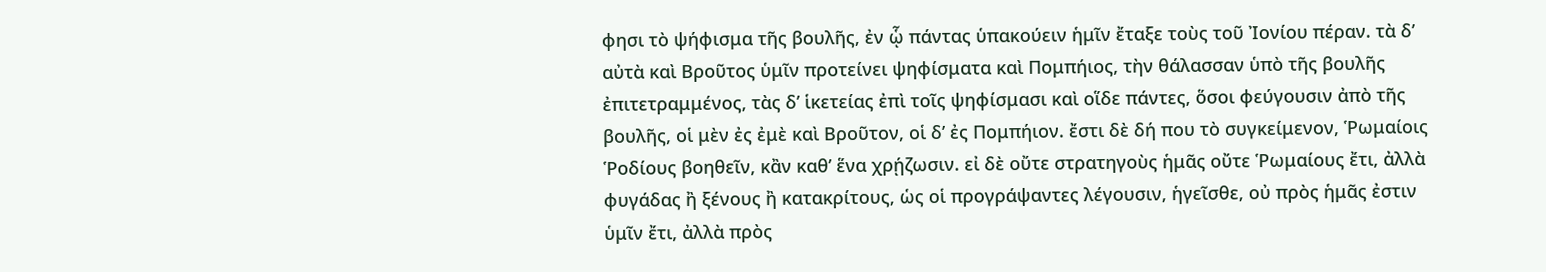φησι τὸ ψήφισμα τῆς βουλῆς, ἐν ᾧ πάντας ὑπακούειν ἡμῖν ἔταξε τοὺς τοῦ Ἰονίου πέραν. τὰ δʼ αὐτὰ καὶ Βροῦτος ὑμῖν προτείνει ψηφίσματα καὶ Πομπήιος, τὴν θάλασσαν ὑπὸ τῆς βουλῆς ἐπιτετραμμένος, τὰς δʼ ἱκετείας ἐπὶ τοῖς ψηφίσμασι καὶ οἵδε πάντες, ὅσοι φεύγουσιν ἀπὸ τῆς βουλῆς, οἱ μὲν ἐς ἐμὲ καὶ Βροῦτον, οἱ δʼ ἐς Πομπήιον. ἔστι δὲ δή που τὸ συγκείμενον, Ῥωμαίοις Ῥοδίους βοηθεῖν, κἂν καθʼ ἕνα χρῄζωσιν. εἰ δὲ οὔτε στρατηγοὺς ἡμᾶς οὔτε Ῥωμαίους ἔτι, ἀλλὰ φυγάδας ἢ ξένους ἢ κατακρίτους, ὡς οἱ προγράψαντες λέγουσιν, ἡγεῖσθε, οὐ πρὸς ἡμᾶς ἐστιν ὑμῖν ἔτι, ἀλλὰ πρὸς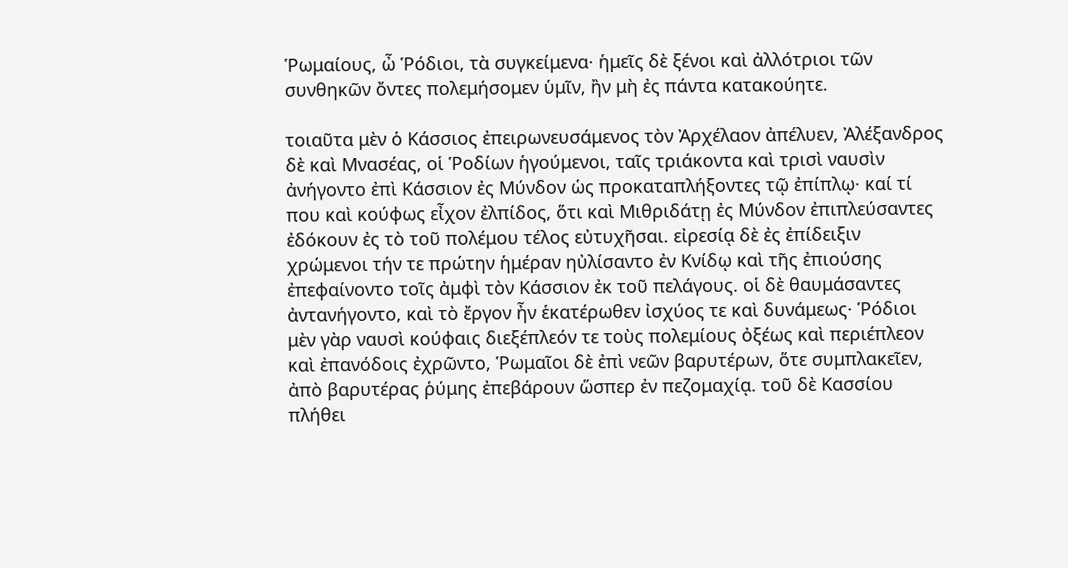Ῥωμαίους, ὦ Ῥόδιοι, τὰ συγκείμενα· ἡμεῖς δὲ ξένοι καὶ ἀλλότριοι τῶν συνθηκῶν ὄντες πολεμήσομεν ὑμῖν, ἢν μὴ ἐς πάντα κατακούητε.

τοιαῦτα μὲν ὁ Κάσσιος ἐπειρωνευσάμενος τὸν Ἀρχέλαον ἀπέλυεν, Ἀλέξανδρος δὲ καὶ Μνασέας, οἱ Ῥοδίων ἡγούμενοι, ταῖς τριάκοντα καὶ τρισὶ ναυσὶν ἀνήγοντο ἐπὶ Κάσσιον ἐς Μύνδον ὡς προκαταπλήξοντες τῷ ἐπίπλῳ· καί τί που καὶ κούφως εἶχον ἐλπίδος, ὅτι καὶ Μιθριδάτῃ ἐς Μύνδον ἐπιπλεύσαντες ἐδόκουν ἐς τὸ τοῦ πολέμου τέλος εὐτυχῆσαι. εἰρεσίᾳ δὲ ἐς ἐπίδειξιν χρώμενοι τήν τε πρώτην ἡμέραν ηὐλίσαντο ἐν Κνίδῳ καὶ τῆς ἐπιούσης ἐπεφαίνοντο τοῖς ἀμφὶ τὸν Κάσσιον ἐκ τοῦ πελάγους. οἱ δὲ θαυμάσαντες ἀντανήγοντο, καὶ τὸ ἔργον ἦν ἑκατέρωθεν ἰσχύος τε καὶ δυνάμεως· Ῥόδιοι μὲν γὰρ ναυσὶ κούφαις διεξέπλεόν τε τοὺς πολεμίους ὀξέως καὶ περιέπλεον καὶ ἐπανόδοις ἐχρῶντο, Ῥωμαῖοι δὲ ἐπὶ νεῶν βαρυτέρων, ὅτε συμπλακεῖεν, ἀπὸ βαρυτέρας ῥύμης ἐπεβάρουν ὥσπερ ἐν πεζομαχίᾳ. τοῦ δὲ Κασσίου πλήθει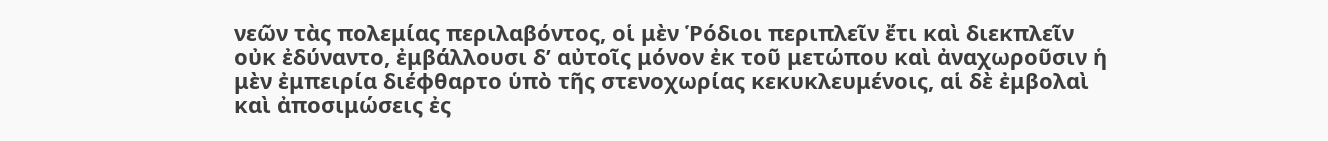νεῶν τὰς πολεμίας περιλαβόντος, οἱ μὲν Ῥόδιοι περιπλεῖν ἔτι καὶ διεκπλεῖν οὐκ ἐδύναντο, ἐμβάλλουσι δʼ αὐτοῖς μόνον ἐκ τοῦ μετώπου καὶ ἀναχωροῦσιν ἡ μὲν ἐμπειρία διέφθαρτο ὑπὸ τῆς στενοχωρίας κεκυκλευμένοις, αἱ δὲ ἐμβολαὶ καὶ ἀποσιμώσεις ἐς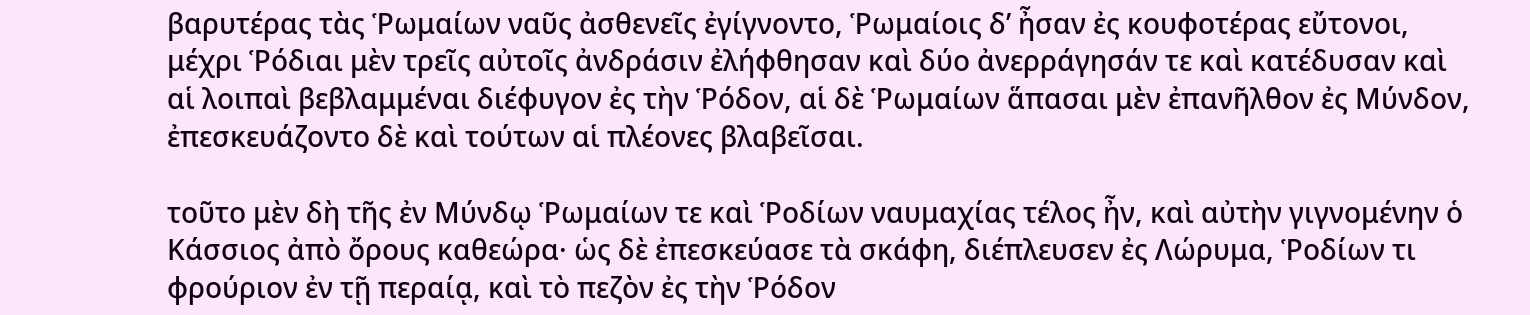βαρυτέρας τὰς Ῥωμαίων ναῦς ἀσθενεῖς ἐγίγνοντο, Ῥωμαίοις δʼ ἦσαν ἐς κουφοτέρας εὔτονοι, μέχρι Ῥόδιαι μὲν τρεῖς αὐτοῖς ἀνδράσιν ἐλήφθησαν καὶ δύο ἀνερράγησάν τε καὶ κατέδυσαν καὶ αἱ λοιπαὶ βεβλαμμέναι διέφυγον ἐς τὴν Ῥόδον, αἱ δὲ Ῥωμαίων ἅπασαι μὲν ἐπανῆλθον ἐς Μύνδον, ἐπεσκευάζοντο δὲ καὶ τούτων αἱ πλέονες βλαβεῖσαι.

τοῦτο μὲν δὴ τῆς ἐν Μύνδῳ Ῥωμαίων τε καὶ Ῥοδίων ναυμαχίας τέλος ἦν, καὶ αὐτὴν γιγνομένην ὁ Κάσσιος ἀπὸ ὄρους καθεώρα· ὡς δὲ ἐπεσκεύασε τὰ σκάφη, διέπλευσεν ἐς Λώρυμα, Ῥοδίων τι φρούριον ἐν τῇ περαίᾳ, καὶ τὸ πεζὸν ἐς τὴν Ῥόδον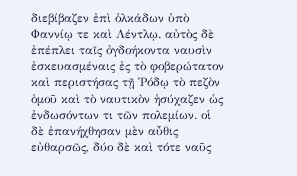διεβίβαζεν ἐπὶ ὁλκάδων ὑπὸ Φαννίῳ τε καὶ Λέντλῳ. αὐτὸς δὲ ἐπέπλει ταῖς ὀγδοήκοντα ναυσὶν ἐσκευασμέναις ἐς τὸ φοβερώτατον καὶ περιστήσας τῇ Ῥόδῳ τὸ πεζὸν ὁμοῦ καὶ τὸ ναυτικὸν ἡσύχαζεν ὡς ἐνδωσόντων τι τῶν πολεμίων. οἱ δὲ ἐπανήχθησαν μὲν αὖθις εὐθαρσῶς, δύο δὲ καὶ τότε ναῦς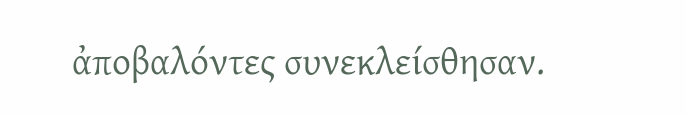ἀποβαλόντες συνεκλείσθησαν.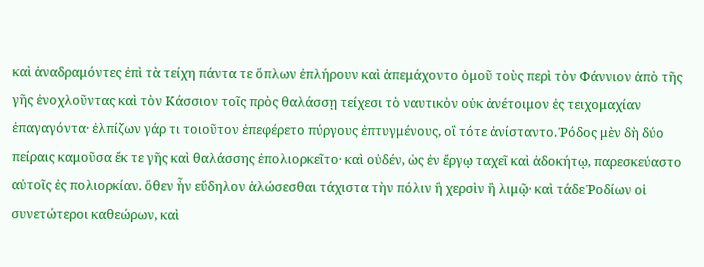καὶ ἀναδραμόντες ἐπὶ τὰ τείχη πάντα τε ὅπλων ἐπλήρουν καὶ ἀπεμάχοντο ὁμοῦ τοὺς περὶ τὸν Φάννιον ἀπὸ τῆς γῆς ἐνοχλοῦντας καὶ τὸν Κάσσιον τοῖς πρὸς θαλάσσῃ τείχεσι τὸ ναυτικὸν οὐκ ἀνέτοιμον ἐς τειχομαχίαν ἐπαγαγόντα· ἐλπίζων γάρ τι τοιοῦτον ἐπεφέρετο πύργους ἐπτυγμένους, οἳ τότε ἀνίσταντο. Ῥόδος μὲν δὴ δύο πείραις καμοῦσα ἔκ τε γῆς καὶ θαλάσσης ἐπολιορκεῖτο· καὶ οὐδέν, ὡς ἐν ἔργῳ ταχεῖ καὶ ἀδοκήτῳ, παρεσκεύαστο αὐτοῖς ἐς πολιορκίαν. ὅθεν ἦν εὔδηλον ἁλώσεσθαι τάχιστα τὴν πόλιν ἢ χερσὶν ἢ λιμῷ· καὶ τάδε Ῥοδίων οἱ συνετώτεροι καθεώρων, καὶ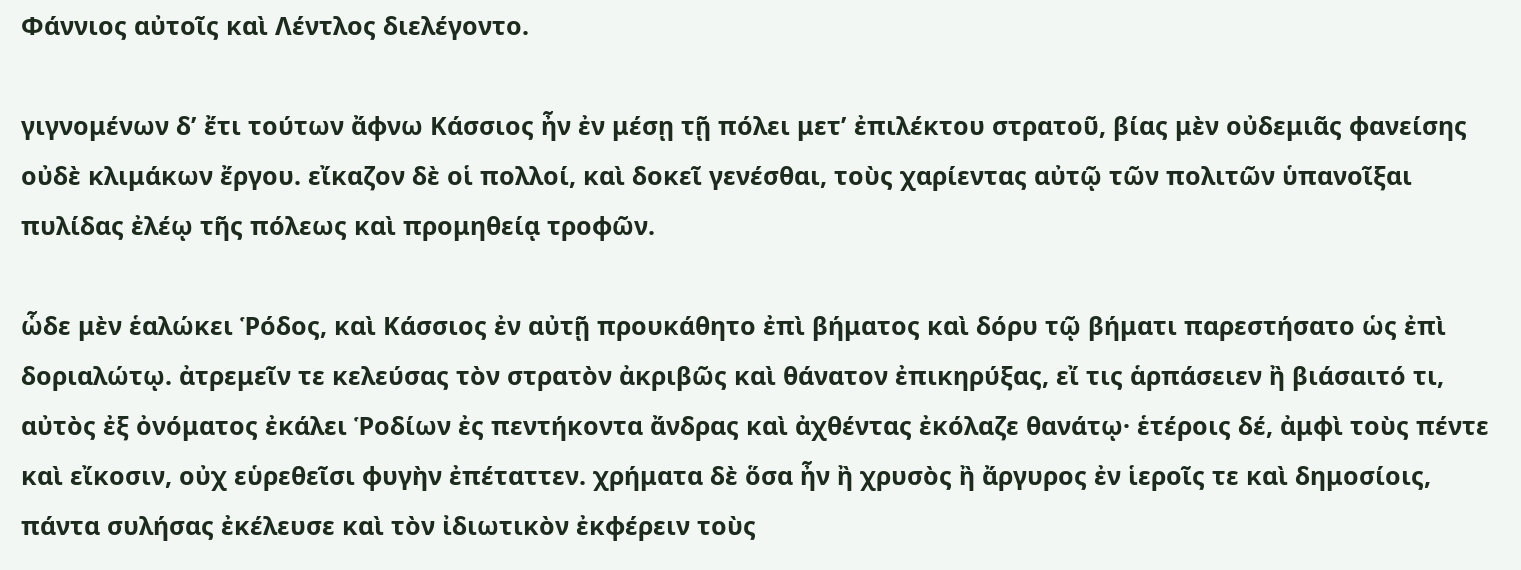Φάννιος αὐτοῖς καὶ Λέντλος διελέγοντο.

γιγνομένων δʼ ἔτι τούτων ἄφνω Κάσσιος ἦν ἐν μέσῃ τῇ πόλει μετʼ ἐπιλέκτου στρατοῦ, βίας μὲν οὐδεμιᾶς φανείσης οὐδὲ κλιμάκων ἔργου. εἴκαζον δὲ οἱ πολλοί, καὶ δοκεῖ γενέσθαι, τοὺς χαρίεντας αὐτῷ τῶν πολιτῶν ὑπανοῖξαι πυλίδας ἐλέῳ τῆς πόλεως καὶ προμηθείᾳ τροφῶν.

ὧδε μὲν ἑαλώκει Ῥόδος, καὶ Κάσσιος ἐν αὐτῇ προυκάθητο ἐπὶ βήματος καὶ δόρυ τῷ βήματι παρεστήσατο ὡς ἐπὶ δοριαλώτῳ. ἀτρεμεῖν τε κελεύσας τὸν στρατὸν ἀκριβῶς καὶ θάνατον ἐπικηρύξας, εἴ τις ἁρπάσειεν ἢ βιάσαιτό τι, αὐτὸς ἐξ ὀνόματος ἐκάλει Ῥοδίων ἐς πεντήκοντα ἄνδρας καὶ ἀχθέντας ἐκόλαζε θανάτῳ· ἑτέροις δέ, ἀμφὶ τοὺς πέντε καὶ εἴκοσιν, οὐχ εὑρεθεῖσι φυγὴν ἐπέταττεν. χρήματα δὲ ὅσα ἦν ἢ χρυσὸς ἢ ἄργυρος ἐν ἱεροῖς τε καὶ δημοσίοις, πάντα συλήσας ἐκέλευσε καὶ τὸν ἰδιωτικὸν ἐκφέρειν τοὺς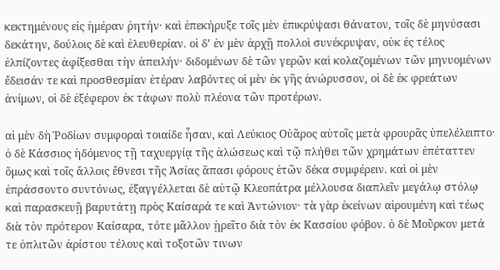κεκτημένους εἰς ἡμέραν ῥητήν· καὶ ἐπεκήρυξε τοῖς μὲν ἐπικρύψασι θάνατον, τοῖς δὲ μηνύσασι δεκάτην, δούλοις δὲ καὶ ἐλευθερίαν. οἱ δʼ ἐν μὲν ἀρχῇ πολλοὶ συνέκρυψαν, οὐκ ἐς τέλος ἐλπίζοντες ἀφίξεσθαι τὴν ἀπειλήν· διδομένων δὲ τῶν γερῶν καὶ κολαζομένων τῶν μηνυομένων ἔδεισάν τε καὶ προσθεσμίαν ἑτέραν λαβόντες οἱ μὲν ἐκ γῆς ἀνώρυσσον, οἱ δὲ ἐκ φρεάτων ἀνίμων, οἱ δὲ ἐξέφερον ἐκ τάφων πολὺ πλέονα τῶν προτέρων.

αἱ μὲν δὴ Ῥοδίων συμφοραὶ τοιαίδε ἦσαν, καὶ Λεύκιος Οὐᾶρος αὐτοῖς μετὰ φρουρᾶς ὑπελέλειπτο· ὁ δὲ Κάσσιος ἡδόμενος τῇ ταχυεργίᾳ τῆς ἁλώσεως καὶ τῷ πλήθει τῶν χρημάτων ἐπέταττεν ὅμως καὶ τοῖς ἄλλοις ἔθνεσι τῆς Ἀσίας ἅπασι φόρους ἐτῶν δέκα συμφέρειν. καὶ οἱ μὲν ἐπράσσοντο συντόνως, ἐξαγγέλλεται δὲ αὐτῷ Κλεοπάτρα μέλλουσα διαπλεῖν μεγάλῳ στόλῳ καὶ παρασκευῇ βαρυτάτῃ πρὸς Καίσαρά τε καὶ Ἀντώνιον· τὰ γὰρ ἐκείνων αἱρουμένη καὶ τέως διὰ τὸν πρότερον Καίσαρα, τότε μᾶλλον ᾑρεῖτο διὰ τὸν ἐκ Κασσίου φόβον. ὁ δὲ Μοῦρκον μετά τε ὁπλιτῶν ἀρίστου τέλους καὶ τοξοτῶν τινων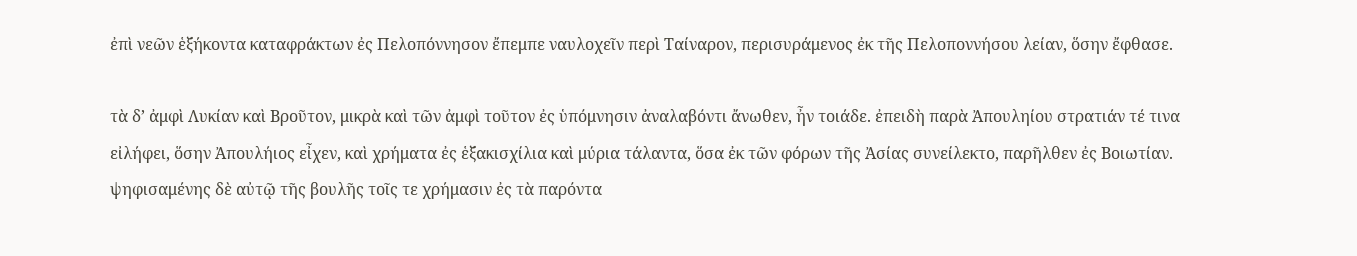ἐπὶ νεῶν ἑξήκοντα καταφράκτων ἐς Πελοπόννησον ἔπεμπε ναυλοχεῖν περὶ Ταίναρον, περισυράμενος ἐκ τῆς Πελοποννήσου λείαν, ὅσην ἔφθασε.

τὰ δʼ ἀμφὶ Λυκίαν καὶ Βροῦτον, μικρὰ καὶ τῶν ἀμφὶ τοῦτον ἐς ὑπόμνησιν ἀναλαβόντι ἄνωθεν, ἦν τοιάδε. ἐπειδὴ παρὰ Ἀπουληίου στρατιάν τέ τινα εἰλήφει, ὅσην Ἀπουλήιος εἶχεν, καὶ χρήματα ἐς ἑξακισχίλια καὶ μύρια τάλαντα, ὅσα ἐκ τῶν φόρων τῆς Ἀσίας συνείλεκτο, παρῆλθεν ἐς Βοιωτίαν. ψηφισαμένης δὲ αὐτῷ τῆς βουλῆς τοῖς τε χρήμασιν ἐς τὰ παρόντα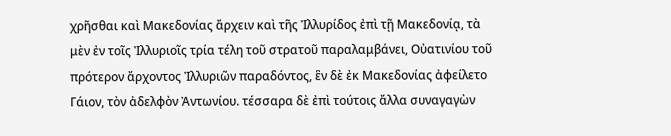χρῆσθαι καὶ Μακεδονίας ἄρχειν καὶ τῆς Ἰλλυρίδος ἐπὶ τῇ Μακεδονίᾳ, τὰ μὲν ἐν τοῖς Ἰλλυριοῖς τρία τέλη τοῦ στρατοῦ παραλαμβάνει, Οὐατινίου τοῦ πρότερον ἄρχοντος Ἰλλυριῶν παραδόντος, ἓν δὲ ἐκ Μακεδονίας ἀφείλετο Γάιον, τὸν ἀδελφὸν Ἀντωνίου. τέσσαρα δὲ ἐπὶ τούτοις ἄλλα συναγαγὼν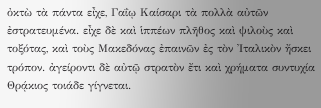ὀκτὼ τὰ πάντα εἶχε, Γαΐῳ Καίσαρι τὰ πολλὰ αὐτῶν ἐστρατευμένα. εἶχε δὲ καὶ ἱππέων πλῆθος καὶ ψιλοὺς καὶ τοξότας, καὶ τοὺς Μακεδόνας ἐπαινῶν ἐς τὸν Ἰταλικὸν ἤσκει τρόπον. ἀγείροντι δὲ αὐτῷ στρατὸν ἔτι καὶ χρήματα συντυχία Θρᾴκιος τοιάδε γίγνεται.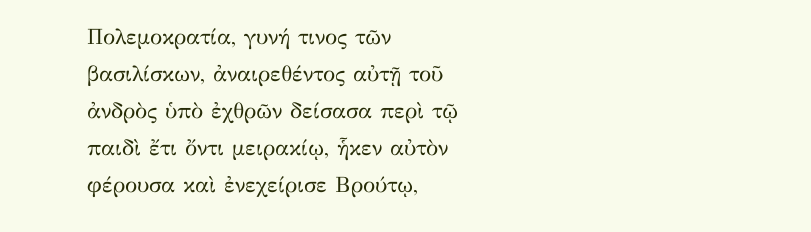Πολεμοκρατία, γυνή τινος τῶν βασιλίσκων, ἀναιρεθέντος αὐτῇ τοῦ ἀνδρὸς ὑπὸ ἐχθρῶν δείσασα περὶ τῷ παιδὶ ἔτι ὄντι μειρακίῳ, ἧκεν αὐτὸν φέρουσα καὶ ἐνεχείρισε Βρούτῳ,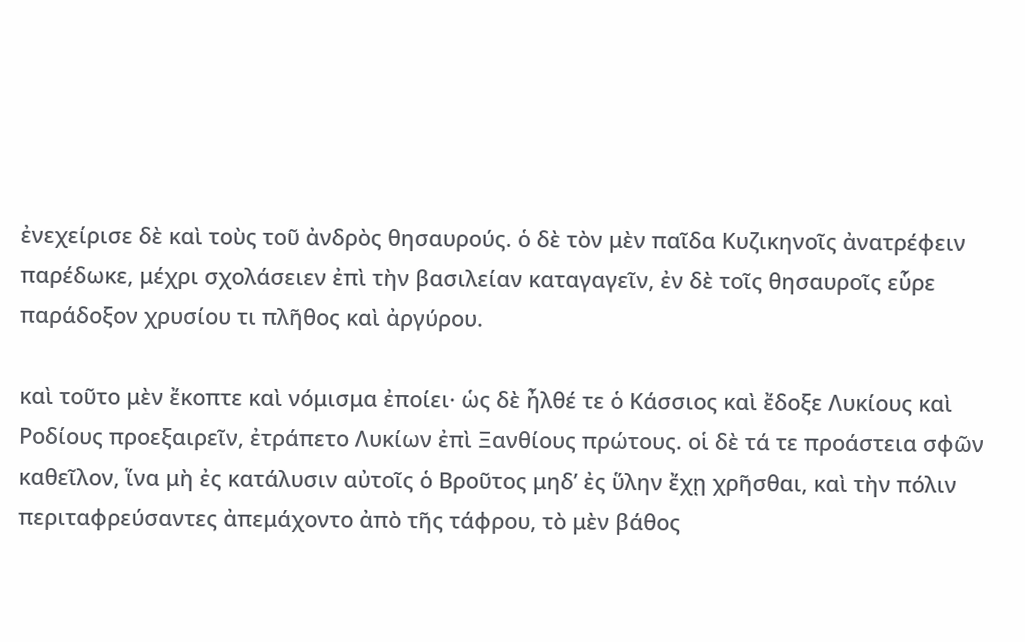ἐνεχείρισε δὲ καὶ τοὺς τοῦ ἀνδρὸς θησαυρούς. ὁ δὲ τὸν μὲν παῖδα Κυζικηνοῖς ἀνατρέφειν παρέδωκε, μέχρι σχολάσειεν ἐπὶ τὴν βασιλείαν καταγαγεῖν, ἐν δὲ τοῖς θησαυροῖς εὗρε παράδοξον χρυσίου τι πλῆθος καὶ ἀργύρου.

καὶ τοῦτο μὲν ἔκοπτε καὶ νόμισμα ἐποίει· ὡς δὲ ἦλθέ τε ὁ Κάσσιος καὶ ἔδοξε Λυκίους καὶ Ροδίους προεξαιρεῖν, ἐτράπετο Λυκίων ἐπὶ Ξανθίους πρώτους. οἱ δὲ τά τε προάστεια σφῶν καθεῖλον, ἵνα μὴ ἐς κατάλυσιν αὐτοῖς ὁ Βροῦτος μηδʼ ἐς ὕλην ἔχῃ χρῆσθαι, καὶ τὴν πόλιν περιταφρεύσαντες ἀπεμάχοντο ἀπὸ τῆς τάφρου, τὸ μὲν βάθος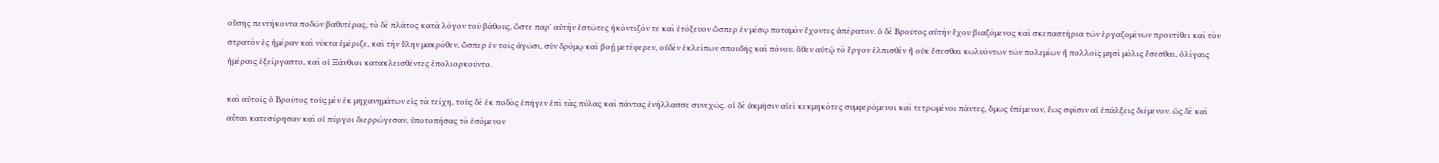οὔσης πεντήκοντα ποδῶν βαθυτέρας, τὸ δὲ πλάτος κατὰ λόγον τοῦ βάθους, ὥστε παρʼ αὐτὴν ἑστῶτες ἠκόντιζόν τε καὶ ἐτόξευον ὥσπερ ἐν μέσῳ ποταμὸν ἔχοντες ἀπέρατον. ὁ δὲ Βροῦτος αὐτὴν ἔχου βιαζόμενος καὶ σκεπαστήρια τῶν ἐργαζομένων προυτίθει καὶ τὸν στρατὸν ἐς ἡμέραν καὶ νύκτα ἐμέριζε, καὶ τὴν ὕλην μακρόθεν, ὥσπερ ἐν τοῖς ἀγῶσι, σὺν δρόμῳ καὶ βοῇ μετέφερεν, οὐδὲν ἐκλείπων σπουδῆς καὶ πόνου. ὅθεν αὐτῷ τὸ ἔργον ἐλπισθὲν ἢ οὐκ ἔσεσθαι κωλυόντων τῶν πολεμίων ἢ πολλοῖς μησὶ μόλις ἔσεσθαι, ὀλίγαις ἡμέραις ἐξείργαστο, καὶ οἱ Ξάνθιοι κατακλεισθέντες ἐπολιορκοῦντο.

καὶ αὐτοῖς ὁ Βροῦτος τοὺς μὲν ἐκ μηχανημάτων εἰς τὰ τείχη, τοὺς δὲ ἐκ ποδὸς ἐπῆγεν ἐπὶ τὰς πύλας καὶ πάντας ἐνήλλασσε συνεχῶς. οἱ δὲ ἀκμῆσιν αἰεὶ κεκμηκότες συμφερόμενοι καὶ τετρωμένοι πάντες, ὅμως ὑπέμενον, ἕως σφίσιν αἱ ἐπάλξεις διέμενον. ὡς δὲ καὶ αὗται κατεσύρησαν καὶ οἱ πύργοι διερρώγεσαν, ὑποτοπήσας τὸ ἐσόμενον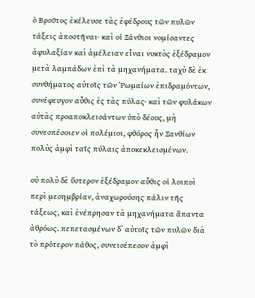ὁ Βροῦτος ἐκέλευσε τὰς ἐφέδρους τῶν πυλῶν τάξεις ἀποστῆναι· καὶ οἱ Ξάνθιοι νομίσαντες ἀφυλαξίαν καὶ ἀμέλειαν εἶναι νυκτὸς ἐξέδραμον μετὰ λαμπάδων ἐπὶ τὰ μηχανήματα. ταχὺ δὲ ἐκ συνθήματος αὐτοῖς τῶν Ῥωμαίων ἐπιδραμόντων, συνέφευγον αὖθις ἐς τὰς πύλας· καὶ τῶν φυλάκων αὐτὰς προαποκλεισάντων ὑπὸ δέους, μὴ συνεσπέσοιεν οἱ πολέμιοι, φθόρος ἦν Ξανθίων πολὺς ἀμφὶ ταῖς πύλαις ἀποκεκλεισμένων.

οὐ πολὺ δὲ ὕστερον ἐξέδραμον αὖθις οἱ λοιποὶ περὶ μεσημβρίαν, ἀναχωρούσης πάλιν τῆς τάξεως, καὶ ἐνέπρησαν τὰ μηχανήματα ἅπαντα ἀθρόως. πεπετασμένων δʼ αὐτοῖς τῶν πυλῶν διὰ τὸ πρότερον πάθος, συνεισέπεσον ἀμφὶ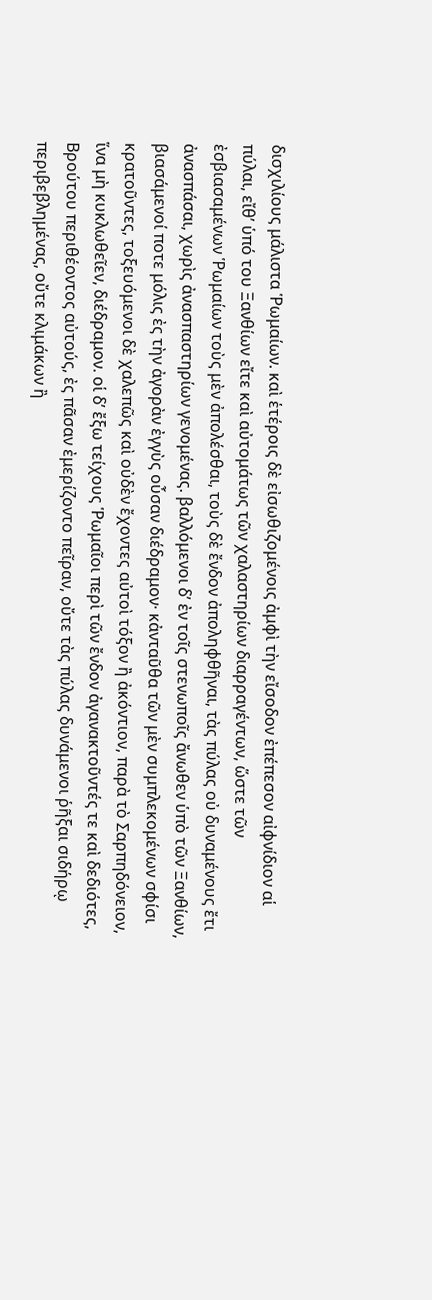δισχιλίους μάλιστα Ῥωμαίων. καὶ ἑτέροις δὲ εἰσωθιζομένοις ἀμφὶ τὴν εἴσοδον ἐπέπεσον αἰφνίδιον αἱ πύλαι, εἴθʼ ὑπό του Ξανθίων εἴτε καὶ αὐτομάτως τῶν χαλαστηρίων διαρραγέντων, ὥστε τῶν ἐσβιασαμένων Ῥωμαίων τοὺς μὲν ἀπολέσθαι, τοὺς δὲ ἔνδον ἀποληφθῆναι, τὰς πύλας οὐ δυναμένους ἔτι ἀνασπάσαι, χωρὶς ἀνασπαστηρίων γενομένας. βαλλόμενοι δʼ ἐν τοῖς στενωποῖς ἄνωθεν ὑπὸ τῶν Ξανθίων, βιασάμενοί ποτε μόλις ἐς τὴν ἀγορὰν ἐγγὺς οὖσαν διέδραμον· κἀνταῦθα τῶν μὲν συμπλεκομένων σφίσι κρατοῦντες, τοξευόμενοι δὲ χαλεπῶς καὶ οὐδὲν ἔχοντες αὐτοὶ τόξον ἢ ἀκόντιον, παρὰ τὸ Σαρπηδόνειον, ἵνα μὴ κυκλωθεῖεν, διέδραμον. οἱ δʼ ἔξω τείχους Ῥωμαῖοι περὶ τῶν ἔνδον ἀγανακτοῦντές τε καὶ δεδιότες, Βρούτου περιθέοντος αὐτούς, ἐς πᾶσαν ἐμερίζοντο πεῖραν, οὔτε τὰς πύλας δυνάμενοι ῥῆξαι σιδήρῳ περιβεβλημένας, οὔτε κλιμάκων ἢ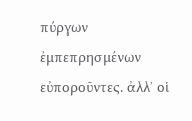πύργων ἐμπεπρησμένων εὐποροῦντες. ἀλλʼ οἱ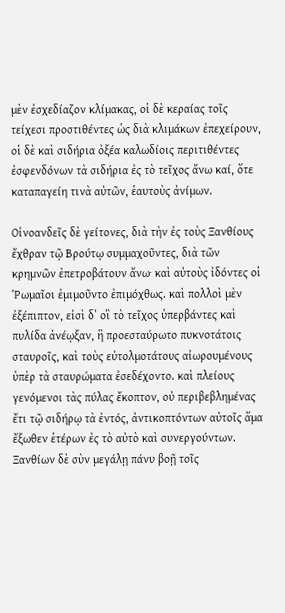μὲν ἐσχεδίαζον κλίμακας, οἱ δὲ κεραίας τοῖς τείχεσι προστιθέντες ὡς διὰ κλιμάκων ἐπεχείρουν, οἱ δὲ καὶ σιδήρια ὀξέα καλωδίοις περιτιθέντες ἐσφενδόνων τὰ σιδήρια ἐς τὸ τεῖχος ἄνω καί, ὅτε καταπαγείη τινὰ αὐτῶν, ἑαυτοὺς ἀνίμων.

Οἰνοανδεῖς δὲ γείτονες, διὰ τὴν ἐς τοὺς Ξανθίους ἔχθραν τῷ Βρούτῳ συμμαχοῦντες, διὰ τῶν κρημνῶν ἐπετροβάτουν ἄνω· καὶ αὐτοὺς ἰδόντες οἱ Ῥωμαῖοι ἐμιμοῦντο ἐπιμόχθως. καὶ πολλοὶ μὲν ἐξέπιπτον, εἰσὶ δʼ οἳ τὸ τεῖχος ὑπερβάντες καὶ πυλίδα ἀνέῳξαν, ἣ προεσταύρωτο πυκνοτάτοις σταυροῖς, καὶ τοὺς εὐτολμοτάτους αἰωρουμένους ὑπὲρ τὰ σταυρώματα ἐσεδέχοντο. καὶ πλείους γενόμενοι τὰς πύλας ἔκοπτον, οὐ περιβεβλημένας ἔτι τῷ σιδήρῳ τὰ ἐντός, ἀντικοπτόντων αὐτοῖς ἅμα ἔξωθεν ἑτέρων ἐς τὸ αὐτὸ καὶ συνεργούντων. Ξανθίων δὲ σὺν μεγάλῃ πάνυ βοῇ τοῖς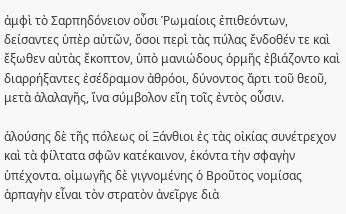ἀμφὶ τὸ Σαρπηδόνειον οὖσι Ῥωμαίοις ἐπιθεόντων, δείσαντες ὑπὲρ αὐτῶν, ὅσοι περὶ τὰς πύλας ἔνδοθέν τε καὶ ἔξωθεν αὐτὰς ἔκοπτον, ὑπὸ μανιώδους ὁρμῆς ἐβιάζοντο καὶ διαρρήξαντες ἐσέδραμον ἀθρόοι, δύνοντος ἄρτι τοῦ θεοῦ, μετὰ ἀλαλαγῆς, ἵνα σύμβολον εἴη τοῖς ἐντὸς οὖσιν.

ἁλούσης δὲ τῆς πόλεως οἱ Ξάνθιοι ἐς τὰς οἰκίας συνέτρεχον καὶ τὰ φίλτατα σφῶν κατέκαινον, ἑκόντα τὴν σφαγὴν ὑπέχοντα. οἰμωγῆς δὲ γιγνομένης ὁ Βροῦτος νομίσας ἁρπαγὴν εἶναι τὸν στρατὸν ἀνεῖργε διὰ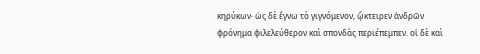κηρύκων· ὡς δὲ ἔγνω τὸ γιγνόμενον, ᾤκτειρεν ἀνδρῶν φρόνημα φιλελεύθερον καὶ σπονδὰς περιέπεμπεν. οἱ δὲ καὶ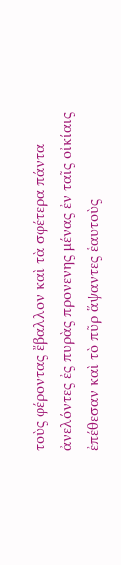τοὺς φέροντας ἔβαλλον καὶ τὰ σφέτερα πάντα ἀνελόντες ἐς πυρὰς προνενης μένας ἐν ταῖς οἰκίαις ἐπέθεσαν καὶ τὸ πῦρ ἅψαντες ἑαυτοὺς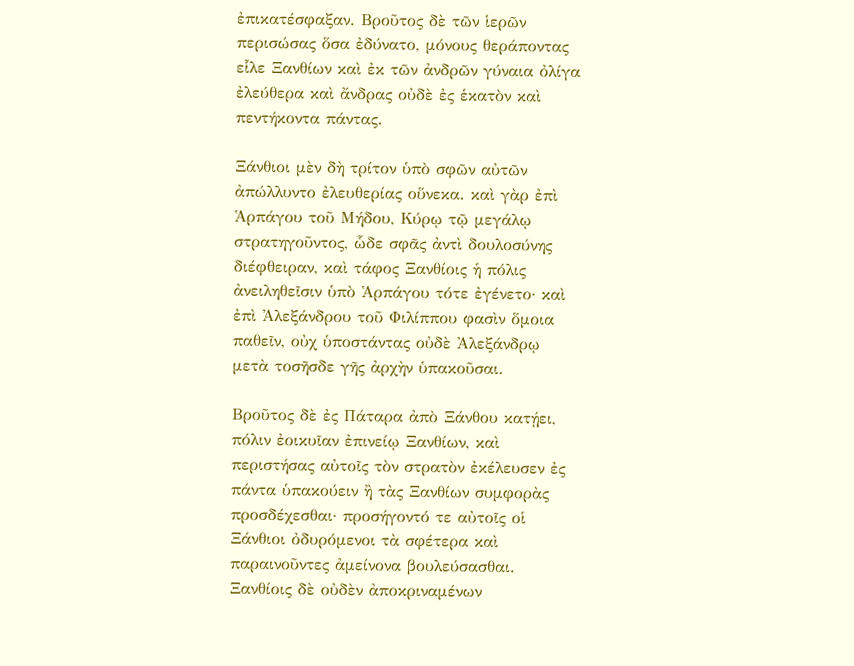ἐπικατέσφαξαν. Βροῦτος δὲ τῶν ἱερῶν περισώσας ὅσα ἐδύνατο, μόνους θεράποντας εἷλε Ξανθίων καὶ ἐκ τῶν ἀνδρῶν γύναια ὀλίγα ἐλεύθερα καὶ ἄνδρας οὐδὲ ἐς ἑκατὸν καὶ πεντήκοντα πάντας.

Ξάνθιοι μὲν δὴ τρίτον ὑπὸ σφῶν αὐτῶν ἀπώλλυντο ἐλευθερίας οὕνεκα. καὶ γὰρ ἐπὶ Ἁρπάγου τοῦ Μήδου, Κύρῳ τῷ μεγάλῳ στρατηγοῦντος, ὧδε σφᾶς ἀντὶ δουλοσύνης διέφθειραν, καὶ τάφος Ξανθίοις ἡ πόλις ἀνειληθεῖσιν ὑπὸ Ἁρπάγου τότε ἐγένετο· καὶ ἐπὶ Ἀλεξάνδρου τοῦ Φιλίππου φασὶν ὅμοια παθεῖν, οὐχ ὑποστάντας οὐδὲ Ἀλεξάνδρῳ μετὰ τοσῆσδε γῆς ἀρχὴν ὑπακοῦσαι.

Βροῦτος δὲ ἐς Πάταρα ἀπὸ Ξάνθου κατῄει, πόλιν ἐοικυῖαν ἐπινείῳ Ξανθίων, καὶ περιστήσας αὐτοῖς τὸν στρατὸν ἐκέλευσεν ἐς πάντα ὑπακούειν ἢ τὰς Ξανθίων συμφορὰς προσδέχεσθαι· προσήγοντό τε αὐτοῖς οἱ Ξάνθιοι ὀδυρόμενοι τὰ σφέτερα καὶ παραινοῦντες ἀμείνονα βουλεύσασθαι. Ξανθίοις δὲ οὐδὲν ἀποκριναμένων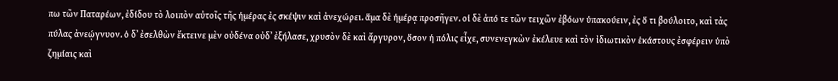πω τῶν Παταρέων, ἐδίδου τὸ λοιπὸν αὐτοῖς τῆς ἡμέρας ἐς σκέψιν καὶ ἀνεχώρει. ἅμα δὲ ἡμέρᾳ προσῆγεν. οἱ δὲ ἀπό τε τῶν τειχῶν ἐβόων ὑπακούειν, ἐς ὅ τι βούλοιτο, καὶ τὰς πύλας ἀνεῴγνυον. ὁ δʼ ἐσελθὼν ἔκτεινε μὲν οὐδένα οὐδʼ ἐξήλασε, χρυσὸν δὲ καὶ ἄργυρον, ὅσον ἡ πόλις εἶχε, συνενεγκὼν ἐκέλευε καὶ τὸν ἰδιωτικὸν ἑκάστους ἐσφέρειν ὑπὸ ζημίαις καὶ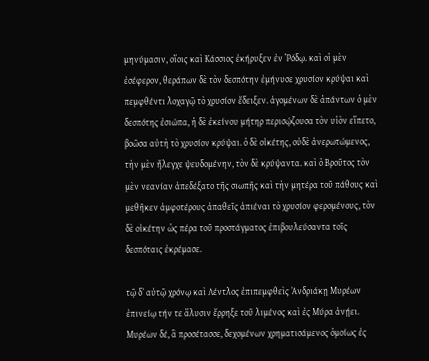μηνύμασιν, οἵοις καὶ Κάσσιος ἐκήρυξεν ἐν Ῥόδῳ. καὶ οἱ μὲν ἐσέφερον, θεράπων δὲ τὸν δεσπότην ἐμήνυσε χρυσίον κρύψαι καὶ πεμφθέντι λοχαγῷ τὸ χρυσίον ἔδειξεν. ἀγομένων δὲ ἁπάντων ὁ μὲν δεσπότης ἐσιώπα, ἡ δὲ ἐκείνου μήτηρ περισῴζουσα τὸν υἱὸν εἵπετο, βοῶσα αὐτὴ τὸ χρυσίον κρύψαι. ὁ δὲ οἰκέτης, οὐδὲ ἀνερωτώμενος, τὴν μὲν ἤλεγχε ψευδομένην, τὸν δὲ κρύψαντα. καὶ ὁ Βροῦτος τὸν μὲν νεανίαν ἀπεδέξατο τῆς σιωπῆς καὶ τὴν μητέρα τοῦ πάθους καὶ μεθῆκεν ἀμφοτέρους ἀπαθεῖς ἀπιέναι τὸ χρυσίον φερομένους, τὸν δὲ οἰκέτην ὡς πέρα τοῦ προστάγματος ἐπιβουλεύσαντα τοῖς δεσπόταις ἐκρέμασε.

τῷ δʼ αὐτῷ χρόνῳ καὶ Λέντλος ἐπιπεμφθεὶς Ἀνδριάκῃ Μυρέων ἐπινείῳ τήν τε ἅλυσιν ἔρρηξε τοῦ λιμένος καὶ ἐς Μύρα ἀνῄει. Μυρέων δέ, ἃ προσέτασσε, δεχομένων χρηματισάμενος ὁμοίως ἐς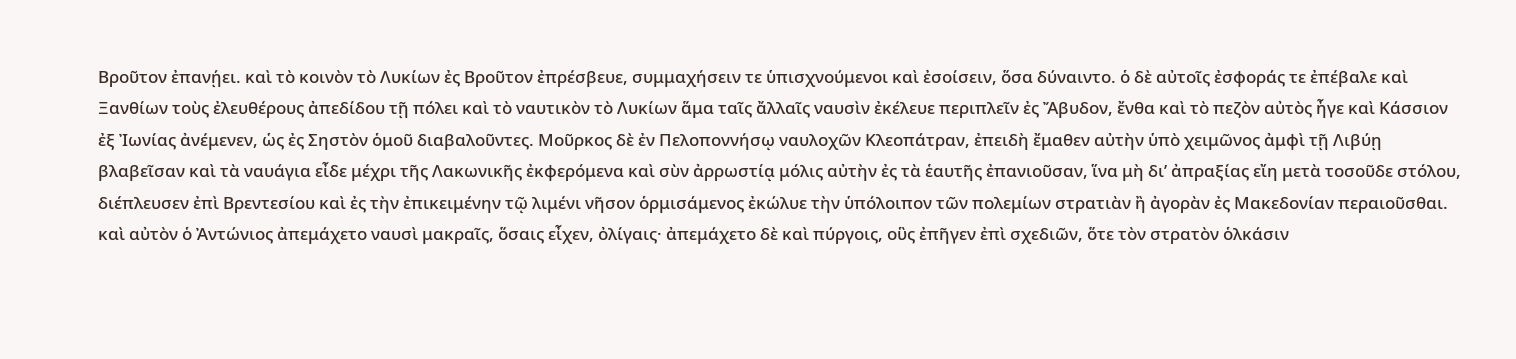Βροῦτον ἐπανῄει. καὶ τὸ κοινὸν τὸ Λυκίων ἐς Βροῦτον ἐπρέσβευε, συμμαχήσειν τε ὑπισχνούμενοι καὶ ἐσοίσειν, ὅσα δύναιντο. ὁ δὲ αὐτοῖς ἐσφοράς τε ἐπέβαλε καὶ Ξανθίων τοὺς ἐλευθέρους ἀπεδίδου τῇ πόλει καὶ τὸ ναυτικὸν τὸ Λυκίων ἅμα ταῖς ἄλλαῖς ναυσὶν ἐκέλευε περιπλεῖν ἐς Ἄβυδον, ἔνθα καὶ τὸ πεζὸν αὐτὸς ἦγε καὶ Κάσσιον ἐξ Ἰωνίας ἀνέμενεν, ὡς ἐς Σηστὸν ὁμοῦ διαβαλοῦντες. Μοῦρκος δὲ ἐν Πελοποννήσῳ ναυλοχῶν Κλεοπάτραν, ἐπειδὴ ἔμαθεν αὐτὴν ὑπὸ χειμῶνος ἀμφὶ τῇ Λιβύῃ βλαβεῖσαν καὶ τὰ ναυάγια εἶδε μέχρι τῆς Λακωνικῆς ἐκφερόμενα καὶ σὺν ἀρρωστίᾳ μόλις αὐτὴν ἐς τὰ ἑαυτῆς ἐπανιοῦσαν, ἵνα μὴ διʼ ἀπραξίας εἴη μετὰ τοσοῦδε στόλου, διέπλευσεν ἐπὶ Βρεντεσίου καὶ ἐς τὴν ἐπικειμένην τῷ λιμένι νῆσον ὁρμισάμενος ἐκώλυε τὴν ὑπόλοιπον τῶν πολεμίων στρατιὰν ἢ ἀγορὰν ἐς Μακεδονίαν περαιοῦσθαι. καὶ αὐτὸν ὁ Ἀντώνιος ἀπεμάχετο ναυσὶ μακραῖς, ὅσαις εἶχεν, ὀλίγαις· ἀπεμάχετο δὲ καὶ πύργοις, οὓς ἐπῆγεν ἐπὶ σχεδιῶν, ὅτε τὸν στρατὸν ὁλκάσιν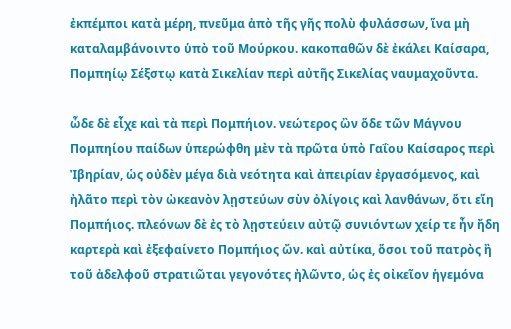ἐκπέμποι κατὰ μέρη, πνεῦμα ἀπὸ τῆς γῆς πολὺ φυλάσσων, ἵνα μὴ καταλαμβάνοιντο ὑπὸ τοῦ Μούρκου. κακοπαθῶν δὲ ἐκάλει Καίσαρα, Πομπηίῳ Σέξστῳ κατὰ Σικελίαν περὶ αὐτῆς Σικελίας ναυμαχοῦντα.

ὧδε δὲ εἶχε καὶ τὰ περὶ Πομπήιον. νεώτερος ὢν ὅδε τῶν Μάγνου Πομπηίου παίδων ὑπερώφθη μὲν τὰ πρῶτα ὑπὸ Γαΐου Καίσαρος περὶ Ἰβηρίαν, ὡς οὐδὲν μέγα διὰ νεότητα καὶ ἀπειρίαν ἐργασόμενος, καὶ ἠλᾶτο περὶ τὸν ὠκεανὸν λῃστεύων σὺν ὀλίγοις καὶ λανθάνων, ὅτι εἴη Πομπήιος. πλεόνων δὲ ἐς τὸ λῃστεύειν αὐτῷ συνιόντων χείρ τε ἦν ἤδη καρτερὰ καὶ ἐξεφαίνετο Πομπήιος ὤν. καὶ αὐτίκα, ὅσοι τοῦ πατρὸς ἢ τοῦ ἀδελφοῦ στρατιῶται γεγονότες ἠλῶντο, ὡς ἐς οἰκεῖον ἡγεμόνα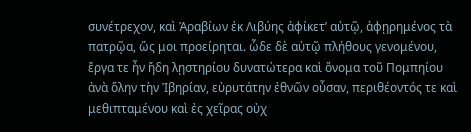συνέτρεχον, καὶ Ἀραβίων ἐκ Λιβύης ἀφίκετʼ αὐτῷ, ἀφῃρημένος τὰ πατρῷα, ὥς μοι προείρηται. ὧδε δὲ αὐτῷ πλήθους γενομένου, ἔργα τε ἦν ἤδη λῃστηρίου δυνατώτερα καὶ ὄνομα τοῦ Πομπηίου ἀνὰ ὅλην τὴν Ἰβηρίαν, εὐρυτάτην ἐθνῶν οὖσαν, περιθέοντός τε καὶ μεθιπταμένου καὶ ἐς χεῖρας οὐχ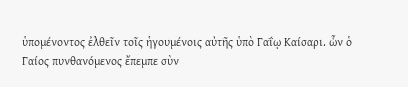ὑπομένοντος ἐλθεῖν τοῖς ἡγουμένοις αὐτῆς ὑπὸ Γαΐῳ Καίσαρι. ὧν ὁ Γαίος πυνθανόμενος ἔπεμπε σὺν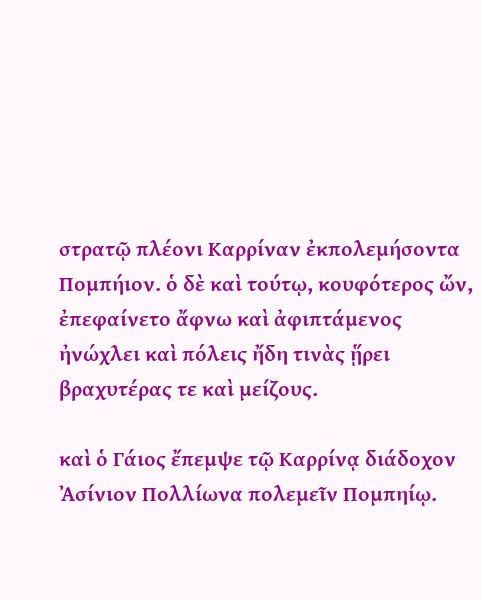στρατῷ πλέονι Καρρίναν ἐκπολεμήσοντα Πομπήιον. ὁ δὲ καὶ τούτῳ, κουφότερος ὤν, ἐπεφαίνετο ἄφνω καὶ ἀφιπτάμενος ἠνώχλει καὶ πόλεις ἤδη τινὰς ᾕρει βραχυτέρας τε καὶ μείζους.

καὶ ὁ Γάιος ἔπεμψε τῷ Καρρίνᾳ διάδοχον Ἀσίνιον Πολλίωνα πολεμεῖν Πομπηίῳ.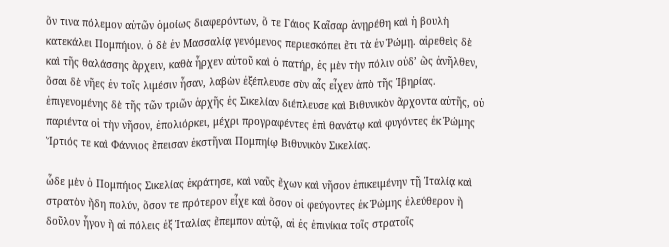ὅν τινα πόλεμον αὐτῶν ὁμοίως διαφερόντων, ὅ τε Γάιος Καῖσαρ ἀνῃρέθη καὶ ἡ βουλὴ κατεκάλει Πομπήιον. ὁ δὲ ἐν Μασσαλίᾳ γενόμενος περιεσκόπει ἔτι τὰ ἐν Ῥώμῃ. αἱρεθεὶς δὲ καὶ τῆς θαλάσσης ἄρχειν, καθὰ ἦρχεν αὐτοῦ καὶ ὁ πατήρ, ἐς μὲν τὴν πόλιν οὐδʼ ὣς ἀνῆλθεν, ὅσαι δὲ νῆες ἐν τοῖς λιμέσιν ἦσαν, λαβὼν ἐξέπλευσε σὺν αἷς εἶχεν ἀπὸ τῆς Ἰβηρίας. ἐπιγενομένης δὲ τῆς τῶν τριῶν ἀρχῆς ἐς Σικελίαν διέπλευσε καὶ Βιθυνικὸν ἄρχοντα αὐτῆς, οὐ παριέντα οἱ τὴν νῆσον, ἐπολιόρκει, μέχρι προγραφέντες ἐπὶ θανάτῳ καὶ φυγόντες ἐκ Ῥώμης Ἵρτιός τε καὶ Φάννιος ἔπεισαν ἐκστῆναι Πομπηίῳ Βιθυνικὸν Σικελίας.

ὧδε μὲν ὁ Πομπήιος Σικελίας ἐκράτησε, καὶ ναῦς ἔχων καὶ νῆσον ἐπικειμένην τῇ Ἰταλίᾳ καὶ στρατὸν ἤδη πολύν, ὅσον τε πρότερον εἶχε καὶ ὅσον οἱ φεύγοντες ἐκ Ῥώμης ἐλεύθερον ἢ δοῦλον ἦγον ἢ αἱ πόλεις ἐξ Ἰταλίας ἔπεμπον αὐτῷ, αἱ ἐς ἐπινίκια τοῖς στρατοῖς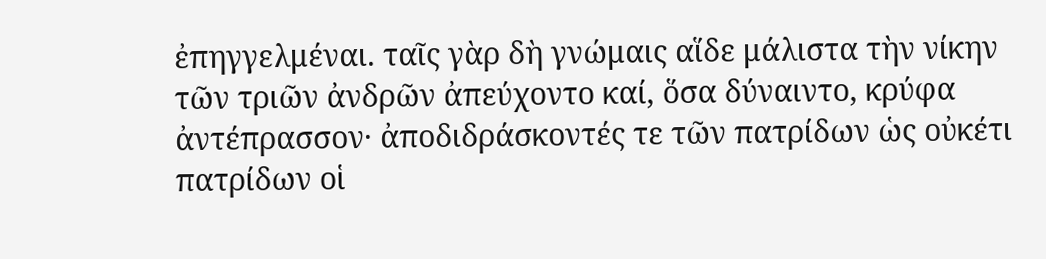ἐπηγγελμέναι. ταῖς γὰρ δὴ γνώμαις αἵδε μάλιστα τὴν νίκην τῶν τριῶν ἀνδρῶν ἀπεύχοντο καί, ὅσα δύναιντο, κρύφα ἀντέπρασσον· ἀποδιδράσκοντές τε τῶν πατρίδων ὡς οὐκέτι πατρίδων οἱ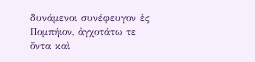δυνάμενοι συνέφευγον ἐς Πομπήιον, ἀγχοτάτω τε ὄντα καὶ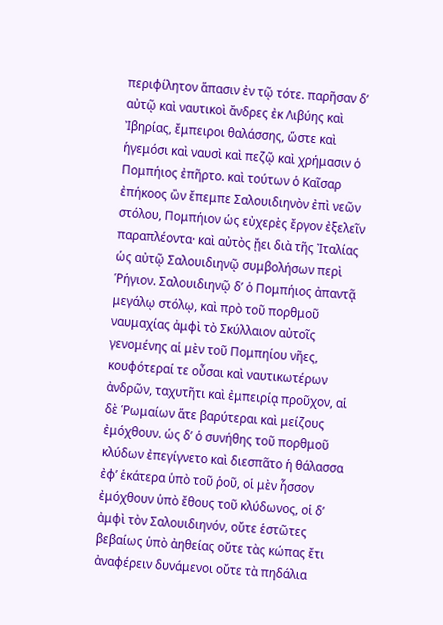περιφίλητον ἅπασιν ἐν τῷ τότε. παρῆσαν δʼ αὐτῷ καὶ ναυτικοὶ ἄνδρες ἐκ Λιβύης καὶ Ἰβηρίας, ἔμπειροι θαλάσσης, ὥστε καὶ ἡγεμόσι καὶ ναυσὶ καὶ πεζῷ καὶ χρήμασιν ὁ Πομπήιος ἐπῆρτο. καὶ τούτων ὁ Καῖσαρ ἐπήκοος ὢν ἔπεμπε Σαλουιδιηνὸν ἐπὶ νεῶν στόλου, Πομπήιον ὡς εὐχερὲς ἔργον ἐξελεῖν παραπλέοντα· καὶ αὐτὸς ᾔει διὰ τῆς Ἰταλίας ὡς αὐτῷ Σαλουιδιηνῷ συμβολήσων περὶ Ῥήγιον. Σαλουιδιηνῷ δʼ ὁ Πομπήιος ἀπαντᾷ μεγάλῳ στόλῳ, καὶ πρὸ τοῦ πορθμοῦ ναυμαχίας ἀμφὶ τὸ Σκύλλαιον αὐτοῖς γενομένης αἱ μὲν τοῦ Πομπηίου νῆες, κουφότεραί τε οὖσαι καὶ ναυτικωτέρων ἀνδρῶν, ταχυτῆτι καὶ ἐμπειρίᾳ προῦχον, αἱ δὲ Ῥωμαίων ἅτε βαρύτεραι καὶ μείζους ἐμόχθουν. ὡς δʼ ὁ συνήθης τοῦ πορθμοῦ κλύδων ἐπεγίγνετο καὶ διεσπᾶτο ἡ θάλασσα ἐφʼ ἑκάτερα ὑπὸ τοῦ ῥοῦ, οἱ μὲν ἧσσον ἐμόχθουν ὑπὸ ἔθους τοῦ κλύδωνος, οἱ δʼ ἀμφὶ τὸν Σαλουιδιηνόν, οὔτε ἑστῶτες βεβαίως ὑπὸ ἀηθείας οὔτε τὰς κώπας ἔτι ἀναφέρειν δυνάμενοι οὔτε τὰ πηδάλια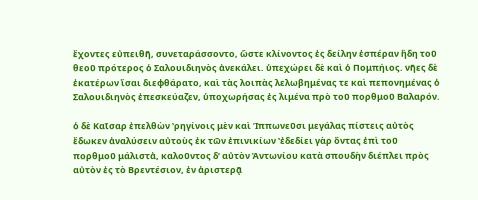ἔχοντες εὐπειθῆ, συνεταράσσοντο, ὥστε κλίνοντος ἐς δείλην ἑσπέραν ἤδη τοῦ θεοῦ πρότερος ὁ Σαλουιδιηνὸς ἀνεκάλει. ὑπεχώρει δὲ καὶ ὁ Πομπήιος. νῆες δὲ ἑκατέρων ἴσαι διεφθάρατο, καὶ τὰς λοιπὰς λελωβημένας τε καὶ πεπονημένας ὁ Σαλουιδιηνὸς ἐπεσκεύαζεν, ὑποχωρήσας ἐς λιμένα πρὸ τοῦ πορθμοῦ Βαλαρόν.

ὁ δὲ Καῖσαρ ἐπελθὼν ʽρηγίνοις μὲν καὶ Ἱππωνεῦσι μεγάλας πίστεις αὐτὸς ἔδωκεν ἀναλύσειν αὐτοὺς ἐκ τῶν ἐπινικίων ʽἐδεδίει γὰρ ὄντας ἐπὶ τοῦ πορθμοῦ μάλιστἀ, καλοῦντος δʼ αὐτὸν Ἀντωνίου κατὰ σπουδὴν διέπλει πρὸς αὐτὸν ἐς τὸ Βρεντέσιον, ἐν ἀριστερᾷ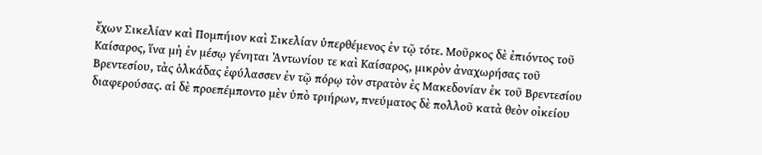ἔχων Σικελίαν καὶ Πομπήιον καὶ Σικελίαν ὑπερθέμενος ἐν τῷ τότε. Μοῦρκος δὲ ἐπιόντος τοῦ Καίσαρος, ἵνα μὴ ἐν μέσῳ γένηται Ἀντωνίου τε καὶ Καίσαρος, μικρὸν ἀναχωρήσας τοῦ Βρεντεσίου, τὰς ὁλκάδας ἐφύλασσεν ἐν τῷ πόρῳ τὸν στρατὸν ἐς Μακεδονίαν ἐκ τοῦ Βρεντεσίου διαφερούσας. αἱ δὲ προεπέμποντο μὲν ὑπὸ τριήρων, πνεύματος δὲ πολλοῦ κατὰ θεὸν οἰκείου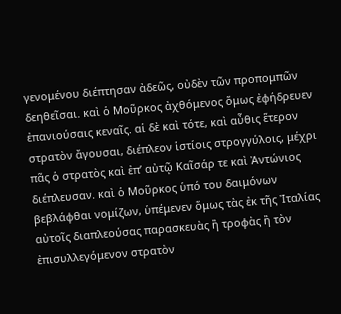γενομένου διέπτησαν ἀδεῶς, οὐδὲν τῶν προπομπῶν δεηθεῖσαι. καὶ ὁ Μοῦρκος ἀχθόμενος ὅμως ἐφήδρευεν ἐπανιούσαις κεναῖς. αἱ δὲ καὶ τότε, καὶ αὖθις ἕτερον στρατὸν ἄγουσαι, διέπλεον ἱστίοις στρογγύλοις, μέχρι πᾶς ὁ στρατὸς καὶ ἐπʼ αὐτῷ Καῖσάρ τε καὶ Ἀντώνιος διέπλευσαν. καὶ ὁ Μοῦρκος ὑπό του δαιμόνων βεβλάφθαι νομίζων, ὑπέμενεν ὅμως τὰς ἐκ τῆς Ἰταλίας αὐτοῖς διαπλεούσας παρασκευὰς ἢ τροφὰς ἢ τὸν ἐπισυλλεγόμενον στρατὸν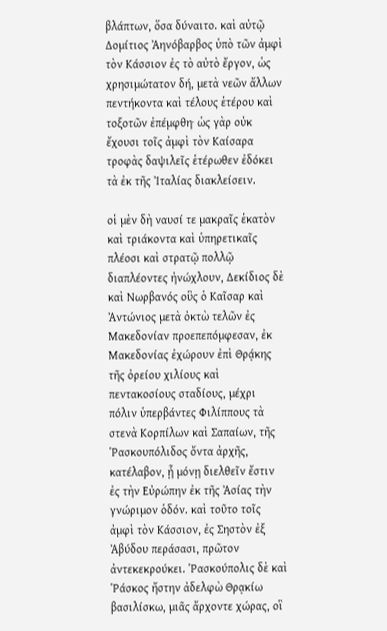βλάπτων, ὅσα δύναιτο. καὶ αὐτῷ Δομίτιος Ἀηνόβαρβος ὑπὸ τῶν ἀμφὶ τὸν Κάσσιον ἐς τὸ αὐτὸ ἔργον, ὡς χρησιμώτατον δή, μετὰ νεῶν ἄλλων πεντήκοντα καὶ τέλους ἑτέρου καὶ τοξοτῶν ἐπέμφθη· ὡς γὰρ οὐκ ἔχουσι τοῖς ἀμφὶ τὸν Καίσαρα τροφὰς δαψιλεῖς ἑτέρωθεν ἐδόκει τὰ ἐκ τῆς Ἰταλίας διακλείσειν.

οἱ μὲν δὴ ναυσί τε μακραῖς ἑκατὸν καὶ τριάκοντα καὶ ὑπηρετικαῖς πλέοσι καὶ στρατῷ πολλῷ διαπλέοντες ἠνώχλουν, Δεκίδιος δὲ καὶ Νωρβανός οὓς ὁ Καῖσαρ καὶ Ἀντώνιος μετὰ ὀκτὼ τελῶν ἐς Μακεδονίαν προεπεπόμφεσαν, ἐκ Μακεδονίας ἐχώρουν ἐπὶ Θρᾴκης τῆς ὀρείου χιλίους καὶ πεντακοσίους σταδίους, μέχρι πόλιν ὑπερβάντες Φιλίππους τὰ στενὰ Κορπίλων καὶ Σαπαίων, τῆς Ῥασκουπόλιδος ὄντα ἀρχῆς, κατέλαβον, ᾗ μόνῃ διελθεῖν ἔστιν ἐς τὴν Εὐρώπην ἐκ τῆς Ἀσίας τὴν γνώριμον ὁδόν. καὶ τοῦτο τοῖς ἀμφὶ τὸν Κάσσιον, ἐς Σηστὸν ἐξ Ἀβύδου περάσασι, πρῶτον ἀντεκεκρούκει. Ῥασκούπολις δὲ καὶ Ῥάσκος ἤστην ἀδελφὼ Θρᾳκίω βασιλίσκω, μιᾶς ἄρχοντε χώρας, οἳ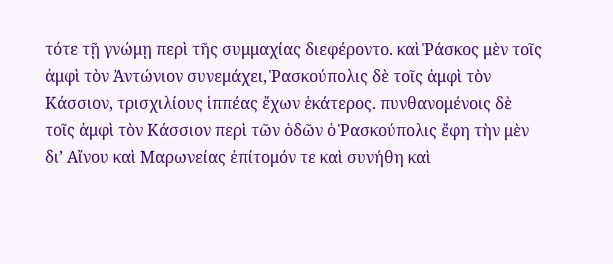τότε τῇ γνώμῃ περὶ τῆς συμμαχίας διεφέροντο. καὶ Ῥάσκος μὲν τοῖς ἀμφὶ τὸν Ἀντώνιον συνεμάχει, Ῥασκούπολις δὲ τοῖς ἀμφὶ τὸν Κάσσιον, τρισχιλίους ἱππέας ἔχων ἑκάτερος. πυνθανομένοις δὲ τοῖς ἀμφὶ τὸν Κάσσιον περὶ τῶν ὁδῶν ὁ Ῥασκούπολις ἔφη τὴν μὲν διʼ Αἴνου καὶ Μαρωνείας ἐπίτομόν τε καὶ συνήθη καὶ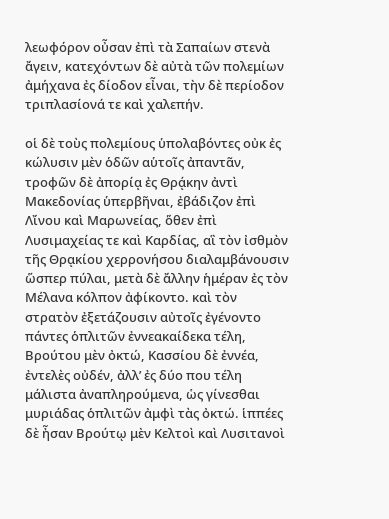λεωφόρον οὖσαν ἐπὶ τὰ Σαπαίων στενὰ ἄγειν, κατεχόντων δὲ αὐτὰ τῶν πολεμίων ἀμήχανα ἐς δίοδον εἶναι, τὴν δὲ περίοδον τριπλασίονά τε καὶ χαλεπήν.

οἱ δὲ τοὺς πολεμίους ὑπολαβόντες οὐκ ἐς κώλυσιν μὲν ὁδῶν αὑτοῖς ἀπαντᾶν, τροφῶν δὲ ἀπορίᾳ ἐς Θρᾴκην ἀντὶ Μακεδονίας ὑπερβῆναι, ἐβάδιζον ἐπὶ Λἴνου καὶ Μαρωνείας, ὅθεν ἐπὶ Λυσιμαχείας τε καὶ Καρδίας, αἳ τὸν ἰσθμὸν τῆς Θρᾳκίου χερρονήσου διαλαμβάνουσιν ὥσπερ πύλαι, μετὰ δὲ ἄλλην ἡμέραν ἐς τὸν Μέλανα κόλπον ἀφίκοντο. καὶ τὸν στρατὸν ἐξετάζουσιν αὐτοῖς ἐγένοντο πάντες ὁπλιτῶν ἐννεακαίδεκα τέλη, Βρούτου μὲν ὀκτώ, Κασσίου δὲ ἐννέα, ἐντελὲς οὐδέν, ἀλλʼ ἐς δύο που τέλη μάλιστα ἀναπληρούμενα, ὡς γίνεσθαι μυριάδας ὁπλιτῶν ἀμφὶ τὰς ὀκτώ. ἱππέες δὲ ἦσαν Βρούτῳ μὲν Κελτοὶ καὶ Λυσιτανοὶ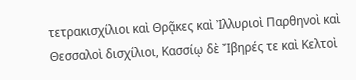τετρακισχίλιοι καὶ Θρᾷκες καὶ Ἰλλυριοὶ Παρθηνοὶ καὶ Θεσσαλοὶ δισχίλιοι, Κασσίῳ δὲ Ἴβηρές τε καὶ Κελτοὶ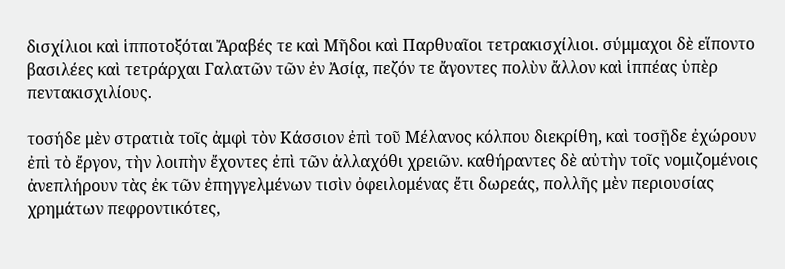δισχίλιοι καὶ ἱπποτοξόται Ἄραβές τε καὶ Μῆδοι καὶ Παρθυαῖοι τετρακισχίλιοι. σύμμαχοι δὲ εἵποντο βασιλέες καὶ τετράρχαι Γαλατῶν τῶν ἐν Ἀσίᾳ, πεζόν τε ἄγοντες πολὺν ἄλλον καὶ ἱππέας ὑπὲρ πεντακισχιλίους.

τοσήδε μὲν στρατιὰ τοῖς ἀμφὶ τὸν Κάσσιον ἐπὶ τοῦ Μέλανος κόλπου διεκρίθη, καὶ τοσῇδε ἐχώρουν ἐπὶ τὸ ἔργον, τὴν λοιπὴν ἔχοντες ἐπὶ τῶν ἀλλαχόθι χρειῶν. καθήραντες δὲ αὐτὴν τοῖς νομιζομένοις ἀνεπλήρουν τὰς ἐκ τῶν ἐπηγγελμένων τισὶν ὀφειλομένας ἔτι δωρεάς, πολλῆς μὲν περιουσίας χρημάτων πεφροντικότες,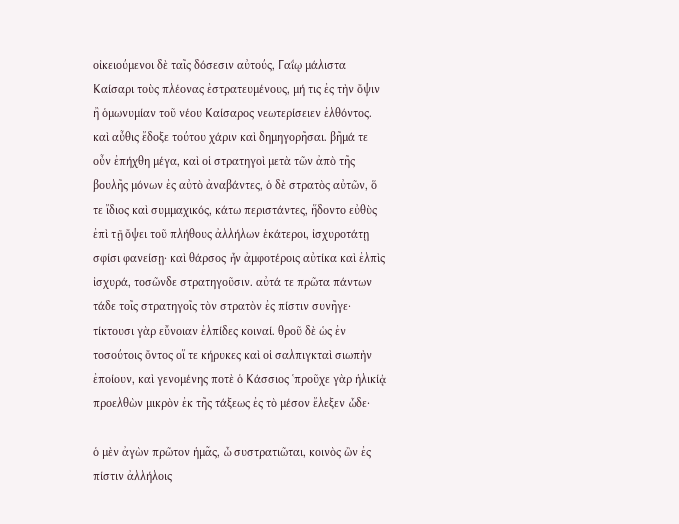οἰκειούμενοι δὲ ταῖς δόσεσιν αὐτούς, Γαΐῳ μάλιστα Καίσαρι τοὺς πλέονας ἐστρατευμένους, μή τις ἐς τὴν ὄψιν ἢ ὁμωνυμίαν τοῦ νέου Καίσαρος νεωτερίσειεν ἐλθόντος. καὶ αὖθις ἔδοξε τούτου χάριν καὶ δημηγορῆσαι. βῆμά τε οὖν ἐπήχθη μέγα, καὶ οἱ στρατηγοὶ μετὰ τῶν ἀπὸ τῆς βουλῆς μόνων ἐς αὐτὸ ἀναβάντες, ὁ δὲ στρατὸς αὐτῶν, ὅ τε ἴδιος καὶ συμμαχικός, κάτω περιστάντες, ἥδοντο εὐθὺς ἐπὶ τῇ ὄψει τοῦ πλήθους ἀλλήλων ἑκάτεροι, ἰσχυροτάτῃ σφίσι φανείσῃ· καὶ θάρσος ἦν ἀμφοτέροις αὐτίκα καὶ ἐλπὶς ἰσχυρά, τοσῶνδε στρατηγοῦσιν. αὐτά τε πρῶτα πάντων τάδε τοῖς στρατηγοῖς τὸν στρατὸν ἐς πίστιν συνῆγε· τίκτουσι γὰρ εὔνοιαν ἐλπίδες κοιναί. θροῦ δὲ ὡς ἐν τοσούτοις ὄντος οἵ τε κήρυκες καὶ οἱ σαλπιγκταὶ σιωπὴν ἐποίουν, καὶ γενομένης ποτὲ ὁ Κάσσιος ʽπροῦχε γὰρ ἡλικίᾀ προελθὼν μικρὸν ἐκ τῆς τάξεως ἐς τὸ μέσον ἔλεξεν ὧδε·

ὁ μὲν ἀγὼν πρῶτον ἡμᾶς, ὦ συστρατιῶται, κοινὸς ὢν ἐς πίστιν ἀλλήλοις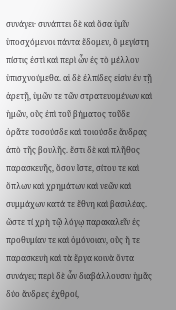συνάγει· συνάπτει δὲ καὶ ὅσα ὑμῖν ὑποσχόμενοι πάντα ἔδομεν, ὃ μεγίστη πίστις ἐστὶ καὶ περὶ ὧν ἐς τὸ μέλλον ὑπισχνούμεθα. αἱ δὲ ἐλπίδες εἰσὶν ἐν τῇ ἀρετῇ, ὑμῶν τε τῶν στρατευομένων καὶ ἡμῶν, οὓς ἐπὶ τοῦ βήματος τοῦδε ὁρᾶτε τοσούσδε καὶ τοιούσδε ἄνδρας ἀπὸ τῆς βουλῆς. ἔστι δὲ καὶ πλῆθος παρασκευῆς, ὅσον ἴστε, σίτου τε καὶ ὅπλων καὶ χρημάτων καὶ νεῶν καὶ συμμάχων κατά τε ἔθνη καὶ βασιλέας. ὥστε τί χρὴ τῷ λόγῳ παρακαλεῖν ἐς προθυμίαν τε καὶ ὁμόνοιαν, οὓς ἥ τε παρασκευὴ καὶ τὰ ἔργα κοινὰ ὄντα συνάγει; περὶ δὲ ὧν διαβάλλουσιν ἡμᾶς δύο ἄνδρες ἐχθροί,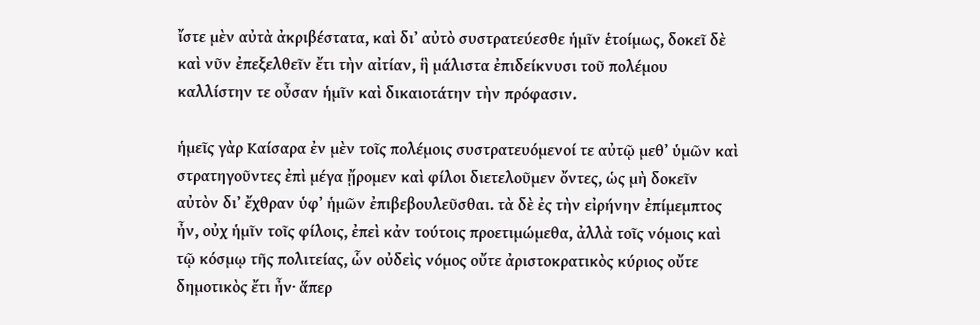ἴστε μὲν αὐτὰ ἀκριβέστατα, καὶ διʼ αὐτὸ συστρατεύεσθε ἡμῖν ἑτοίμως, δοκεῖ δὲ καὶ νῦν ἐπεξελθεῖν ἔτι τὴν αἰτίαν, ἣ μάλιστα ἐπιδείκνυσι τοῦ πολέμου καλλίστην τε οὖσαν ἡμῖν καὶ δικαιοτάτην τὴν πρόφασιν.

ἡμεῖς γὰρ Καίσαρα ἐν μὲν τοῖς πολέμοις συστρατευόμενοί τε αὐτῷ μεθʼ ὑμῶν καὶ στρατηγοῦντες ἐπὶ μέγα ᾔρομεν καὶ φίλοι διετελοῦμεν ὄντες, ὡς μὴ δοκεῖν αὐτὸν διʼ ἔχθραν ὑφʼ ἡμῶν ἐπιβεβουλεῦσθαι. τὰ δὲ ἐς τὴν εἰρήνην ἐπίμεμπτος ἦν, οὐχ ἡμῖν τοῖς φίλοις, ἐπεὶ κἀν τούτοις προετιμώμεθα, ἀλλὰ τοῖς νόμοις καὶ τῷ κόσμῳ τῆς πολιτείας, ὧν οὐδεὶς νόμος οὔτε ἀριστοκρατικὸς κύριος οὔτε δημοτικὸς ἔτι ἦν· ἅπερ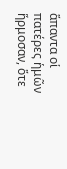ἅπαντα οἱ πατέρες ἡμῶν ἥρμοσαν, ὅτε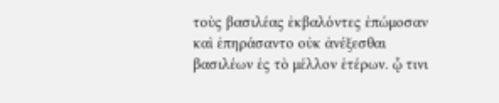τοὺς βασιλέας ἐκβαλόντες ἐπώμοσαν καὶ ἐπηράσαντο οὐκ ἀνέξεσθαι βασιλέων ἐς τὸ μέλλον ἑτέρων. ᾧ τινι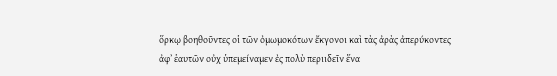ὅρκῳ βοηθοῦντες οἱ τῶν ὀμωμοκότων ἔκγονοι καὶ τὰς ἀρὰς ἀπερύκοντες ἀφʼ ἑαυτῶν οὐχ ὑπεμείναμεν ἐς πολὺ περιιδεῖν ἕνα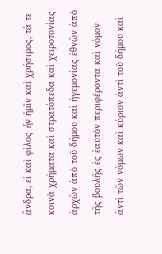ἄνδρα, εἰ καὶ φίλος ἦν ἡμῖν καὶ χρήσιμος, τά τε κοινὰ χρήματα καὶ στρατόπεδα καὶ χειροτονίας ἀρχῶν ἀπὸ τοῦ δήμου καὶ ἡγεμονίας ἐθνῶν ἀπὸ τῆς βουλῆς ἐς ἑαυτὸν περιφέροντα καὶ νόμον ἀντὶ τῶν νόμων καὶ κύριον ἀντὶ τοῦ δήμου καὶ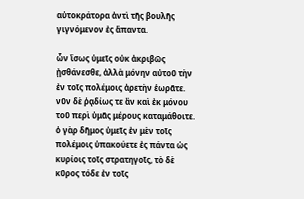αὐτοκράτορα ἀντὶ τῆς βουλῆς γιγνόμενον ἐς ἅπαντα.

ὧν ἴσως ὑμεῖς οὐκ ἀκριβῶς ᾐσθάνεσθε, ἀλλὰ μόνην αὐτοῦ τὴν ἐν τοῖς πολέμοις ἀρετὴν ἑωρᾶτε. νῦν δὲ ῥᾳδίως τε ἂν καὶ ἐκ μόνου τοῦ περὶ ὑμᾶς μέρους καταμάθοιτε. ὁ γὰρ δῆμος ὑμεῖς ἐν μὲν τοῖς πολέμοις ὑπακούετε ἐς πάντα ὡς κυρίοις τοῖς στρατηγοῖς, τὸ δὲ κῦρος τόδε ἐν τοῖς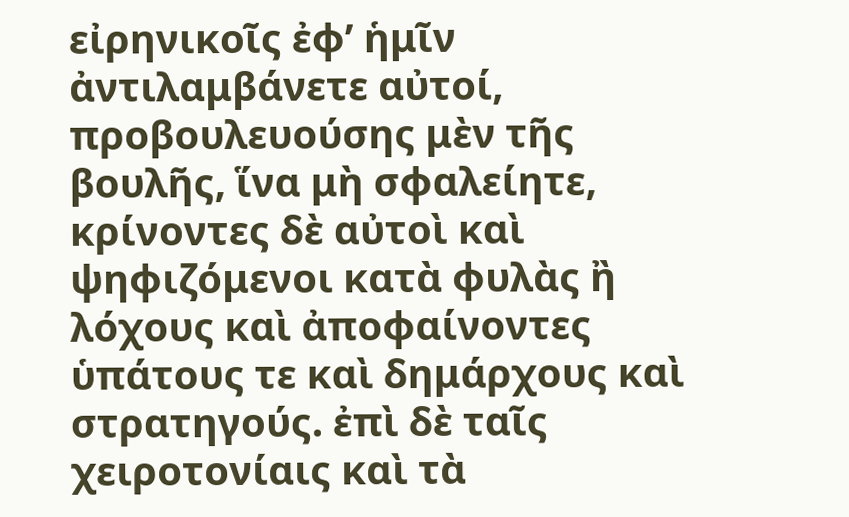εἰρηνικοῖς ἐφʼ ἡμῖν ἀντιλαμβάνετε αὐτοί, προβουλευούσης μὲν τῆς βουλῆς, ἵνα μὴ σφαλείητε, κρίνοντες δὲ αὐτοὶ καὶ ψηφιζόμενοι κατὰ φυλὰς ἢ λόχους καὶ ἀποφαίνοντες ὑπάτους τε καὶ δημάρχους καὶ στρατηγούς. ἐπὶ δὲ ταῖς χειροτονίαις καὶ τὰ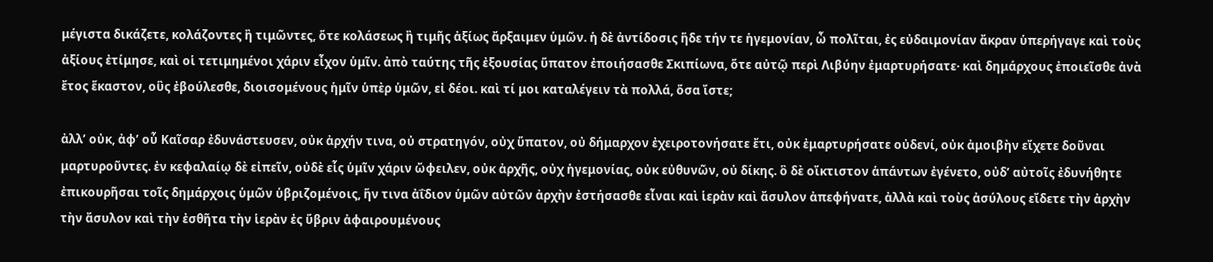μέγιστα δικάζετε, κολάζοντες ἢ τιμῶντες, ὅτε κολάσεως ἢ τιμῆς ἀξίως ἄρξαιμεν ὑμῶν. ἡ δὲ ἀντίδοσις ἥδε τήν τε ἡγεμονίαν, ὦ πολῖται, ἐς εὐδαιμονίαν ἄκραν ὑπερήγαγε καὶ τοὺς ἀξίους ἐτίμησε, καὶ οἱ τετιμημένοι χάριν εἶχον ὑμῖν. ἀπὸ ταύτης τῆς ἐξουσίας ὕπατον ἐποιήσασθε Σκιπίωνα, ὅτε αὐτῷ περὶ Λιβύην ἐμαρτυρήσατε· καὶ δημάρχους ἐποιεῖσθε ἀνὰ ἔτος ἕκαστον, οὓς ἐβούλεσθε, διοισομένους ἡμῖν ὑπὲρ ὑμῶν, εἰ δέοι. καὶ τί μοι καταλέγειν τὰ πολλά, ὅσα ἴστε;

ἀλλʼ οὐκ, ἀφʼ οὗ Καῖσαρ ἐδυνάστευσεν, οὐκ ἀρχήν τινα, οὐ στρατηγόν, οὐχ ὕπατον, οὐ δήμαρχον ἐχειροτονήσατε ἔτι, οὐκ ἐμαρτυρήσατε οὐδενί, οὐκ ἀμοιβὴν εἴχετε δοῦναι μαρτυροῦντες. ἐν κεφαλαίῳ δὲ εἰπεῖν, οὐδὲ εἷς ὑμῖν χάριν ὤφειλεν, οὐκ ἀρχῆς, οὐχ ἡγεμονίας, οὐκ εὐθυνῶν, οὐ δίκης. ὃ δὲ οἴκτιστον ἁπάντων ἐγένετο, οὐδʼ αὐτοῖς ἐδυνήθητε ἐπικουρῆσαι τοῖς δημάρχοις ὑμῶν ὑβριζομένοις, ἥν τινα ἀΐδιον ὑμῶν αὐτῶν ἀρχὴν ἐστήσασθε εἶναι καὶ ἱερὰν καὶ ἄσυλον ἀπεφήνατε, ἀλλὰ καὶ τοὺς ἀσύλους εἴδετε τὴν ἀρχὴν τὴν ἄσυλον καὶ τὴν ἐσθῆτα τὴν ἱερὰν ἐς ὕβριν ἀφαιρουμένους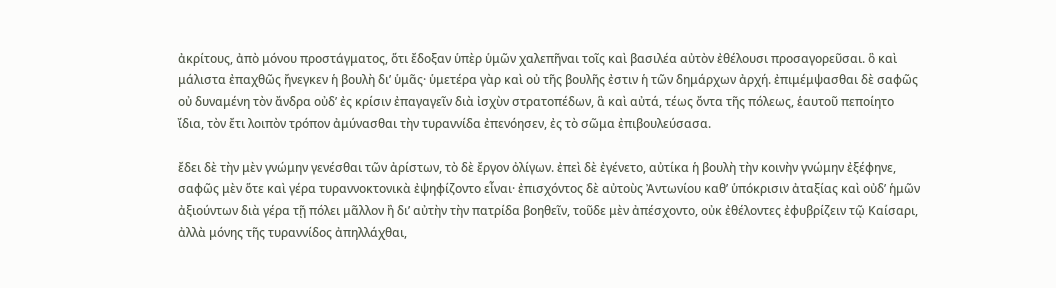ἀκρίτους, ἀπὸ μόνου προστάγματος, ὅτι ἔδοξαν ὑπὲρ ὑμῶν χαλεπῆναι τοῖς καὶ βασιλέα αὐτὸν ἐθέλουσι προσαγορεῦσαι. ὃ καὶ μάλιστα ἐπαχθῶς ἤνεγκεν ἡ βουλὴ διʼ ὑμᾶς· ὑμετέρα γὰρ καὶ οὐ τῆς βουλῆς ἐστιν ἡ τῶν δημάρχων ἀρχή. ἐπιμέμψασθαι δὲ σαφῶς οὐ δυναμένη τὸν ἄνδρα οὐδʼ ἐς κρίσιν ἐπαγαγεῖν διὰ ἰσχὺν στρατοπέδων, ἃ καὶ αὐτά, τέως ὄντα τῆς πόλεως, ἑαυτοῦ πεποίητο ἴδια, τὸν ἔτι λοιπὸν τρόπον ἀμύνασθαι τὴν τυραννίδα ἐπενόησεν, ἐς τὸ σῶμα ἐπιβουλεύσασα.

ἔδει δὲ τὴν μὲν γνώμην γενέσθαι τῶν ἀρίστων, τὸ δὲ ἔργον ὀλίγων. ἐπεὶ δὲ ἐγένετο, αὐτίκα ἡ βουλὴ τὴν κοινὴν γνώμην ἐξέφηνε, σαφῶς μὲν ὅτε καὶ γέρα τυραννοκτονικὰ ἐψηφίζοντο εἶναι· ἐπισχόντος δὲ αὐτοὺς Ἀντωνίου καθʼ ὑπόκρισιν ἀταξίας καὶ οὐδʼ ἡμῶν ἀξιούντων διὰ γέρα τῇ πόλει μᾶλλον ἢ διʼ αὐτὴν τὴν πατρίδα βοηθεῖν, τοῦδε μὲν ἀπέσχοντο, οὐκ ἐθέλοντες ἐφυβρίζειν τῷ Καίσαρι, ἀλλὰ μόνης τῆς τυραννίδος ἀπηλλάχθαι,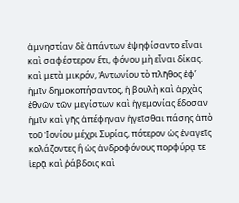ἀμνηστίαν δὲ ἁπάντων ἐψηφίσαντο εἶναι καὶ σαφέστερον ἔτι, φόνου μὴ εἶναι δίκας. καὶ μετὰ μικρόν, Ἀντωνίου τὸ πλῆθος ἐφʼ ἡμῖν δημοκοπήσαντος, ἡ βουλὴ καὶ ἀρχὰς ἐθνῶν τῶν μεγίστων καὶ ἡγεμονίας ἔδοσαν ἡμῖν καὶ γῆς ἀπέφηναν ἡγεῖσθαι πάσης ἀπὸ τοῦ Ἰονίου μέχρι Συρίας, πότερον ὡς ἐναγεῖς κολάζοντες ἢ ὡς ἀνδροφόνους πορφύρᾳ τε ἱερᾷ καὶ ῥάβδοις καὶ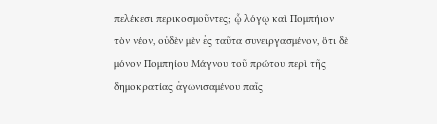πελέκεσι περικοσμοῦντες; ᾧ λόγῳ καὶ Πομπήιον τὸν νέον, οὐδὲν μὲν ἐς ταῦτα συνειργασμένον, ὅτι δὲ μόνον Πομπηίου Μάγνου τοῦ πρώτου περὶ τῆς δημοκρατίας ἀγωνισαμένου παῖς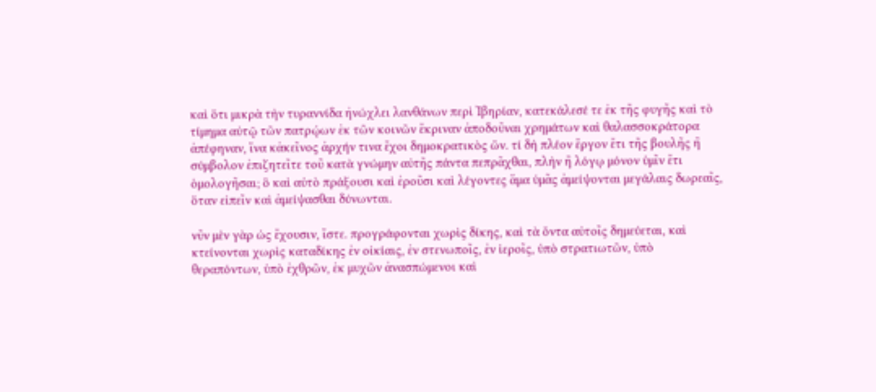καὶ ὅτι μικρὰ τὴν τυραννίδα ἠνώχλει λανθάνων περὶ Ἰβηρίαν, κατεκάλεσέ τε ἐκ τῆς φυγῆς καὶ τὸ τίμημα αὐτῷ τῶν πατρῴων ἐκ τῶν κοινῶν ἔκριναν ἀποδοῦναι χρημάτων καὶ θαλασσοκράτορα ἀπέφηναν, ἵνα κἀκεῖνος ἀρχήν τινα ἔχοι δημοκρατικὸς ὤν. τί δὴ πλέον ἔργον ἔτι τῆς βουλῆς ἢ σύμβολον ἐπιζητεῖτε τοῦ κατὰ γνώμην αὐτῆς πάντα πεπρᾶχθαι, πλὴν ἢ λόγῳ μόνον ὑμῖν ἔτι ὁμολογῆσαι; ὃ καὶ αὐτὸ πράξουσι καὶ ἐροῦσι καὶ λέγοντες ἅμα ὑμᾶς ἀμείψονται μεγάλαις δωρεαῖς, ὅταν εἰπεῖν καὶ ἀμείψασθαι δύνωνται.

νῦν μὲν γὰρ ὡς ἔχουσιν, ἴστε. προγράφονται χωρὶς δίκης, καὶ τὰ ὄντα αὐτοῖς δημεύεται, καὶ κτείνονται χωρὶς καταδίκης ἐν οἰκίαις, ἐν στενωποῖς, ἐν ἱεροῖς, ὑπὸ στρατιωτῶν, ὑπὸ θεραπόντων, ὑπὸ ἐχθρῶν, ἐκ μυχῶν ἀνασπώμενοι καὶ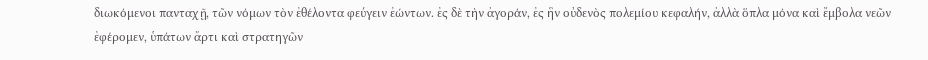διωκόμενοι πανταχῇ, τῶν νόμων τὸν ἐθέλοντα φεύγειν ἐώντων. ἐς δὲ τὴν ἀγοράν, ἐς ἣν οὐδενὸς πολεμίου κεφαλήν, ἀλλὰ ὅπλα μόνα καὶ ἔμβολα νεῶν ἐφέρομεν, ὑπάτων ἄρτι καὶ στρατηγῶν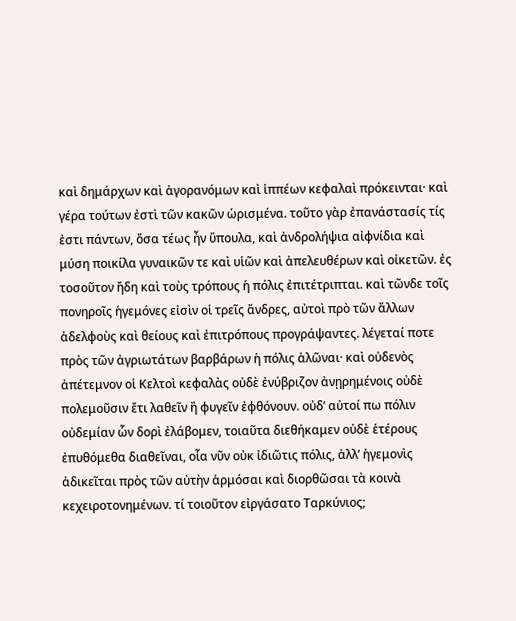καὶ δημάρχων καὶ ἀγορανόμων καὶ ἱππέων κεφαλαὶ πρόκεινται· καὶ γέρα τούτων ἐστὶ τῶν κακῶν ὡρισμένα. τοῦτο γὰρ ἐπανάστασίς τίς ἐστι πάντων, ὅσα τέως ἦν ὕπουλα, καὶ ἀνδρολήψια αἰφνίδια καὶ μύση ποικίλα γυναικῶν τε καὶ υἱῶν καὶ ἀπελευθέρων καὶ οἰκετῶν. ἐς τοσοῦτον ἤδη καὶ τοὺς τρόπους ἡ πόλις ἐπιτέτριπται. καὶ τῶνδε τοῖς πονηροῖς ἡγεμόνες εἰσὶν οἱ τρεῖς ἄνδρες, αὐτοὶ πρὸ τῶν ἄλλων ἀδελφοὺς καὶ θείους καὶ ἐπιτρόπους προγράψαντες. λέγεταί ποτε πρὸς τῶν ἀγριωτάτων βαρβάρων ἡ πόλις ἁλῶναι· καὶ οὐδενὸς ἀπέτεμνον οἱ Κελτοὶ κεφαλὰς οὐδὲ ἐνύβριζον ἀνῃρημένοις οὐδὲ πολεμοῦσιν ἔτι λαθεῖν ἢ φυγεῖν ἐφθόνουν. οὐδʼ αὐτοί πω πόλιν οὐδεμίαν ὧν δορὶ ἐλάβομεν, τοιαῦτα διεθήκαμεν οὐδὲ ἑτέρους ἐπυθόμεθα διαθεῖναι, οἷα νῦν οὐκ ἰδιῶτις πόλις, ἀλλʼ ἡγεμονὶς ἀδικεῖται πρὸς τῶν αὐτὴν ἁρμόσαι καὶ διορθῶσαι τὰ κοινὰ κεχειροτονημένων. τί τοιοῦτον εἰργάσατο Ταρκύνιος;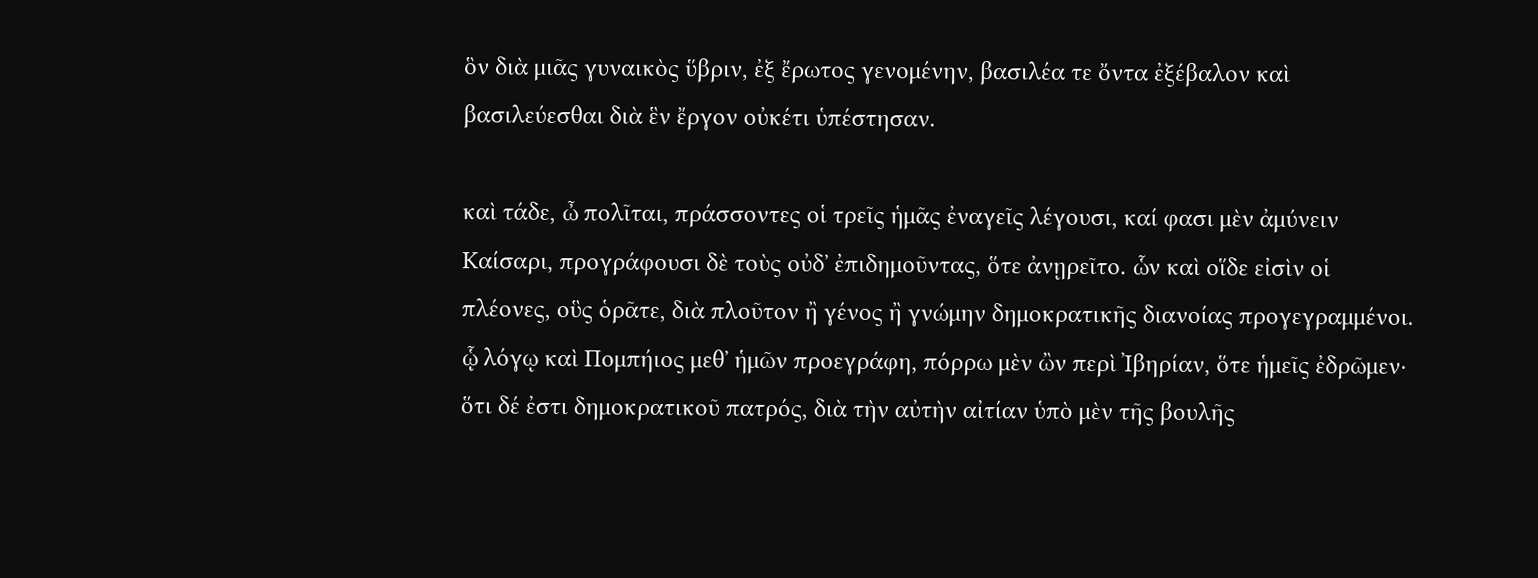ὃν διὰ μιᾶς γυναικὸς ὕβριν, ἐξ ἔρωτος γενομένην, βασιλέα τε ὄντα ἐξέβαλον καὶ βασιλεύεσθαι διὰ ἓν ἔργον οὐκέτι ὑπέστησαν.

καὶ τάδε, ὦ πολῖται, πράσσοντες οἱ τρεῖς ἡμᾶς ἐναγεῖς λέγουσι, καί φασι μὲν ἀμύνειν Καίσαρι, προγράφουσι δὲ τοὺς οὐδʼ ἐπιδημοῦντας, ὅτε ἀνῃρεῖτο. ὧν καὶ οἵδε εἰσὶν οἱ πλέονες, οὓς ὁρᾶτε, διὰ πλοῦτον ἢ γένος ἢ γνώμην δημοκρατικῆς διανοίας προγεγραμμένοι. ᾧ λόγῳ καὶ Πομπήιος μεθʼ ἡμῶν προεγράφη, πόρρω μὲν ὢν περὶ Ἰβηρίαν, ὅτε ἡμεῖς ἐδρῶμεν· ὅτι δέ ἐστι δημοκρατικοῦ πατρός, διὰ τὴν αὐτὴν αἰτίαν ὑπὸ μὲν τῆς βουλῆς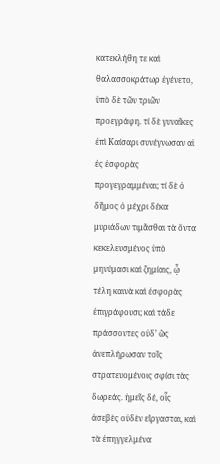κατεκλήθη τε καὶ θαλασσοκράτωρ ἐγένετο, ὑπὸ δὲ τῶν τριῶν προεγράφη. τί δὲ γυναῖκες ἐπὶ Καίσαρι συνέγνωσαν αἱ ἐς ἐσφορὰς προγεγραμμέναι; τί δὲ ὁ δῆμος ὁ μέχρι δέκα μυριάδων τιμᾶσθαι τὰ ὄντα κεκελευσμένος ὑπὸ μηνύμασι καὶ ζημίαις, ᾧ τέλη καινὰ καὶ ἐσφορὰς ἐπιγράφουσι; καὶ τάδε πράσσοντες οὐδʼ ὣς ἀνεπλήρωσαν τοῖς στρατευομένοις σφίσι τὰς δωρεάς. ἡμεῖς δέ, οἷς ἀσεβὲς οὐδὲν εἴργασται, καὶ τὰ ἐπηγγελμένα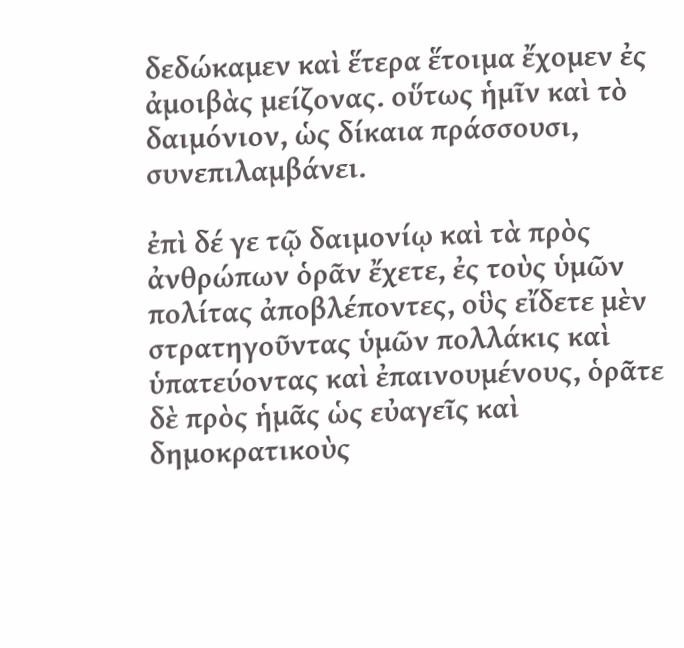δεδώκαμεν καὶ ἕτερα ἕτοιμα ἔχομεν ἐς ἀμοιβὰς μείζονας. οὕτως ἡμῖν καὶ τὸ δαιμόνιον, ὡς δίκαια πράσσουσι, συνεπιλαμβάνει.

ἐπὶ δέ γε τῷ δαιμονίῳ καὶ τὰ πρὸς ἀνθρώπων ὁρᾶν ἔχετε, ἐς τοὺς ὑμῶν πολίτας ἀποβλέποντες, οὓς εἴδετε μὲν στρατηγοῦντας ὑμῶν πολλάκις καὶ ὑπατεύοντας καὶ ἐπαινουμένους, ὁρᾶτε δὲ πρὸς ἡμᾶς ὡς εὐαγεῖς καὶ δημοκρατικοὺς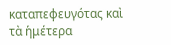καταπεφευγότας καὶ τὰ ἡμέτερα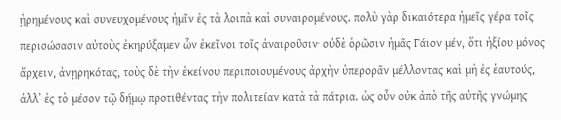ᾑρημένους καὶ συνευχομένους ἡμῖν ἐς τὰ λοιπὰ καὶ συναιρομένους. πολὺ γὰρ δικαιότερα ἡμεῖς γέρα τοῖς περισώσασιν αὐτοὺς ἐκηρύξαμεν ὧν ἐκεῖνοι τοῖς ἀναιροῦσιν· οὐδὲ ὁρῶσιν ἡμᾶς Γάιον μέν, ὅτι ἠξίου μόνος ἄρχειν, ἀνῃρηκότας, τοὺς δὲ τὴν ἐκείνου περιποιουμένους ἀρχὴν ὑπερορᾶν μέλλοντας καὶ μὴ ἐς ἑαυτούς, ἀλλʼ ἐς τὸ μέσον τῷ δήμῳ προτιθέντας τὴν πολιτείαν κατὰ τὰ πάτρια. ὡς οὖν οὐκ ἀπὸ τῆς αὐτῆς γνώμης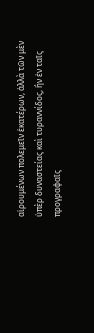αἱρουμένων πολεμεῖν ἑκατέρων, ἀλλὰ τῶν μὲν ὑπὲρ δυναστείας καὶ τυραννίδος, ἣν ἐν ταῖς προγραφαῖς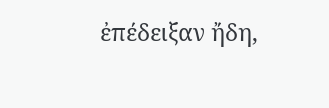ἐπέδειξαν ἤδη,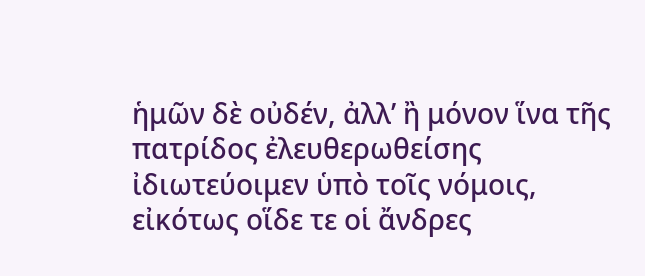ἡμῶν δὲ οὐδέν, ἀλλʼ ἢ μόνον ἵνα τῆς πατρίδος ἐλευθερωθείσης ἰδιωτεύοιμεν ὑπὸ τοῖς νόμοις, εἰκότως οἵδε τε οἱ ἄνδρες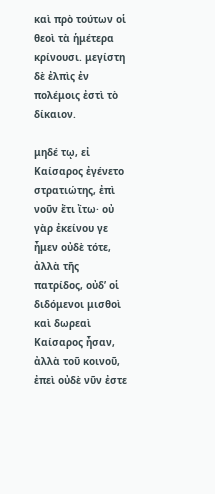καὶ πρὸ τούτων οἱ θεοὶ τὰ ἡμέτερα κρίνουσι. μεγίστη δὲ ἐλπὶς ἐν πολέμοις ἐστὶ τὸ δίκαιον.

μηδέ τῳ, εἰ Καίσαρος ἐγένετο στρατιώτης, ἐπὶ νοῦν ἔτι ἴτω· οὐ γὰρ ἐκείνου γε ἦμεν οὐδὲ τότε, ἀλλὰ τῆς πατρίδος, οὐδʼ οἱ διδόμενοι μισθοὶ καὶ δωρεαὶ Καίσαρος ἦσαν, ἀλλὰ τοῦ κοινοῦ, ἐπεὶ οὐδὲ νῦν ἐστε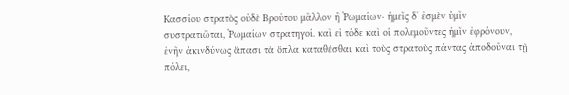Κασσίου στρατὸς οὐδὲ Βρούτου μᾶλλον ἢ Ῥωμαίων· ἡμεῖς δʼ ἐσμὲν ὑμῖν συστρατιῶται, Ῥωμαίων στρατηγοί. καὶ εἰ τόδε καὶ οἱ πολεμοῦντες ἡμῖν ἐφρόνουν, ἐνῆν ἀκινδύνως ἅπασι τὰ ὅπλα καταθέσθαι καὶ τοὺς στρατοὺς πάντας ἀποδοῦναι τῇ πόλει,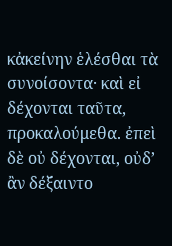κἀκείνην ἑλέσθαι τὰ συνοίσοντα· καὶ εἰ δέχονται ταῦτα, προκαλούμεθα. ἐπεὶ δὲ οὐ δέχονται, οὐδʼ ἂν δέξαιντο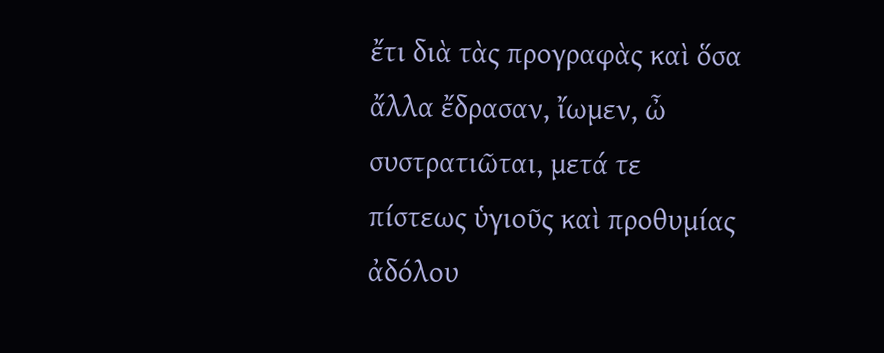ἔτι διὰ τὰς προγραφὰς καὶ ὅσα ἄλλα ἔδρασαν, ἴωμεν, ὦ συστρατιῶται, μετά τε πίστεως ὑγιοῦς καὶ προθυμίας ἀδόλου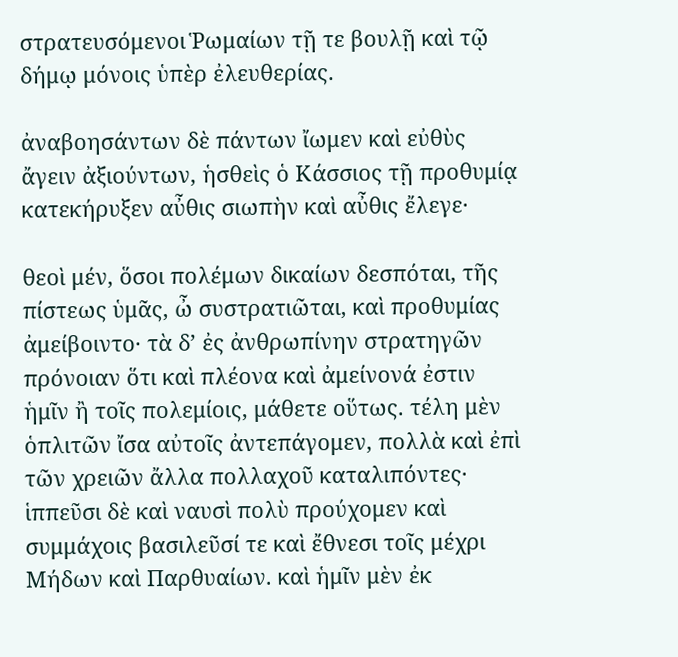στρατευσόμενοι Ῥωμαίων τῇ τε βουλῇ καὶ τῷ δήμῳ μόνοις ὑπὲρ ἐλευθερίας.

ἀναβοησάντων δὲ πάντων ἴωμεν καὶ εὐθὺς ἄγειν ἀξιούντων, ἡσθεὶς ὁ Κάσσιος τῇ προθυμίᾳ κατεκήρυξεν αὖθις σιωπὴν καὶ αὖθις ἔλεγε·

θεοὶ μέν, ὅσοι πολέμων δικαίων δεσπόται, τῆς πίστεως ὑμᾶς, ὦ συστρατιῶται, καὶ προθυμίας ἀμείβοιντο· τὰ δʼ ἐς ἀνθρωπίνην στρατηγῶν πρόνοιαν ὅτι καὶ πλέονα καὶ ἀμείνονά ἐστιν ἡμῖν ἢ τοῖς πολεμίοις, μάθετε οὕτως. τέλη μὲν ὁπλιτῶν ἴσα αὐτοῖς ἀντεπάγομεν, πολλὰ καὶ ἐπὶ τῶν χρειῶν ἄλλα πολλαχοῦ καταλιπόντες· ἱππεῦσι δὲ καὶ ναυσὶ πολὺ προύχομεν καὶ συμμάχοις βασιλεῦσί τε καὶ ἔθνεσι τοῖς μέχρι Μήδων καὶ Παρθυαίων. καὶ ἡμῖν μὲν ἐκ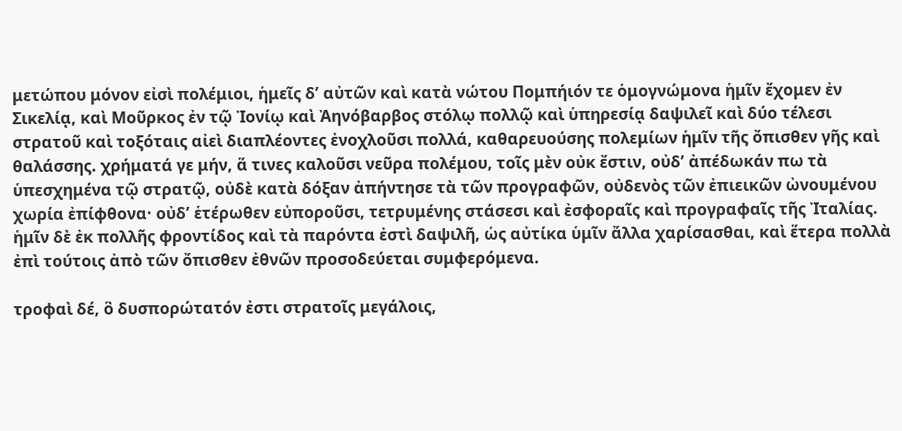μετώπου μόνον εἰσὶ πολέμιοι, ἡμεῖς δʼ αὐτῶν καὶ κατὰ νώτου Πομπήιόν τε ὁμογνώμονα ἡμῖν ἔχομεν ἐν Σικελίᾳ, καὶ Μοῦρκος ἐν τῷ Ἰονίῳ καὶ Ἀηνόβαρβος στόλῳ πολλῷ καὶ ὑπηρεσίᾳ δαψιλεῖ καὶ δύο τέλεσι στρατοῦ καὶ τοξόταις αἰεὶ διαπλέοντες ἐνοχλοῦσι πολλά, καθαρευούσης πολεμίων ἡμῖν τῆς ὄπισθεν γῆς καὶ θαλάσσης. χρήματά γε μήν, ἅ τινες καλοῦσι νεῦρα πολέμου, τοῖς μὲν οὐκ ἔστιν, οὐδʼ ἀπέδωκάν πω τὰ ὑπεσχημένα τῷ στρατῷ, οὐδὲ κατὰ δόξαν ἀπήντησε τὰ τῶν προγραφῶν, οὐδενὸς τῶν ἐπιεικῶν ὠνουμένου χωρία ἐπίφθονα· οὐδʼ ἑτέρωθεν εὐποροῦσι, τετρυμένης στάσεσι καὶ ἐσφοραῖς καὶ προγραφαῖς τῆς Ἰταλίας. ἡμῖν δὲ ἐκ πολλῆς φροντίδος καὶ τὰ παρόντα ἐστὶ δαψιλῆ, ὡς αὐτίκα ὑμῖν ἄλλα χαρίσασθαι, καὶ ἕτερα πολλὰ ἐπὶ τούτοις ἀπὸ τῶν ὄπισθεν ἐθνῶν προσοδεύεται συμφερόμενα.

τροφαὶ δέ, ὃ δυσπορώτατόν ἐστι στρατοῖς μεγάλοις,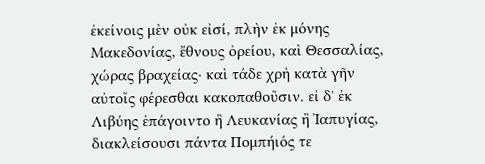ἐκείνοις μὲν οὐκ εἰσί, πλὴν ἐκ μόνης Μακεδονίας, ἔθνους ὀρείου, καὶ Θεσσαλίας, χώρας βραχείας· καὶ τάδε χρὴ κατὰ γῆν αὐτοῖς φέρεσθαι κακοπαθοῦσιν. εἰ δʼ ἐκ Λιβύης ἐπάγοιντο ἢ Λευκανίας ἢ Ἰαπυγίας, διακλείσουσι πάντα Πομπήιός τε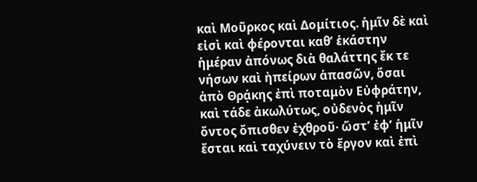καὶ Μοῦρκος καὶ Δομίτιος. ἡμῖν δὲ καὶ εἰσὶ καὶ φέρονται καθʼ ἑκάστην ἡμέραν ἀπόνως διὰ θαλάττης ἔκ τε νήσων καὶ ἠπείρων ἁπασῶν, ὅσαι ἀπὸ Θρᾴκης ἐπὶ ποταμὸν Εὐφράτην, καὶ τάδε ἀκωλύτως, οὐδενὸς ἡμῖν ὄντος ὄπισθεν ἐχθροῦ· ὥστʼ ἐφʼ ἡμῖν ἔσται καὶ ταχύνειν τὸ ἔργον καὶ ἐπὶ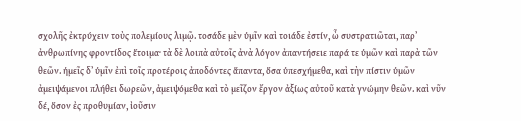σχολῆς ἐκτρύχειν τοὺς πολεμίους λιμῷ. τοσάδε μὲν ὑμῖν καὶ τοιάδε ἐστίν, ὦ συστρατιῶται, παρʼ ἀνθρωπίνης φροντίδος ἕτοιμα· τὰ δὲ λοιπὰ αὐτοῖς ἀνὰ λόγον ἀπαντήσειε παρά τε ὑμῶν καὶ παρὰ τῶν θεῶν. ἡμεῖς δʼ ὑμῖν ἐπὶ τοῖς προτέροις ἀποδόντες ἅπαντα, ὅσα ὑπεσχήμεθα, καὶ τὴν πίστιν ὑμῶν ἀμειψάμενοι πλήθει δωρεῶν, ἀμειψόμεθα καὶ τὸ μεῖζον ἔργον ἀξίως αὐτοῦ κατὰ γνώμην θεῶν. καὶ νῦν δέ, ὅσον ἐς προθυμίαν, ἰοῦσιν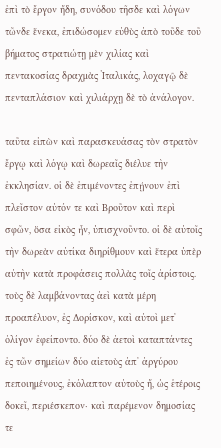ἐπὶ τὸ ἔργον ἤδη, συνόδου τῆσδε καὶ λόγων τῶνδε ἕνεκα, ἐπιδώσομεν εὐθὺς ἀπὸ τοῦδε τοῦ βήματος στρατιώτῃ μὲν χιλίας καὶ πεντακοσίας δραχμὰς Ἰταλικάς, λοχαγῷ δὲ πενταπλάσιον καὶ χιλιάρχῃ δὲ τὸ ἀνάλογον.

ταῦτα εἰπὼν καὶ παρασκευάσας τὸν στρατὸν ἔργῳ καὶ λόγῳ καὶ δωρεαῖς διέλυε τὴν ἐκκλησίαν. οἱ δὲ ἐπιμένοντες ἐπῄνουν ἐπὶ πλεῖστον αὐτόν τε καὶ Βροῦτον καὶ περὶ σφῶν, ὅσα εἰκὸς ἦν, ὑπισχνοῦντο. οἱ δὲ αὐτοῖς τὴν δωρεὰν αὐτίκα διηρίθμουν καὶ ἕτερα ὑπὲρ αὐτὴν κατὰ προφάσεις πολλὰς τοῖς ἀρίστοις. τοὺς δὲ λαμβάνοντας ἀεὶ κατὰ μέρη προαπέλυον, ἐς Δορίσκον, καὶ αὐτοὶ μετʼ ὀλίγον ἐφείποντο. δύο δὲ ἀετοὶ καταπτάντες ἐς τῶν σημείων δύο αἰετοὺς ἀπʼ ἀργύρου πεποιημένους, ἐκόλαπτον αὐτοὺς ἤ, ὡς ἑτέροις δοκεῖ, περιέσκεπον· καὶ παρέμενον δημοσίας τε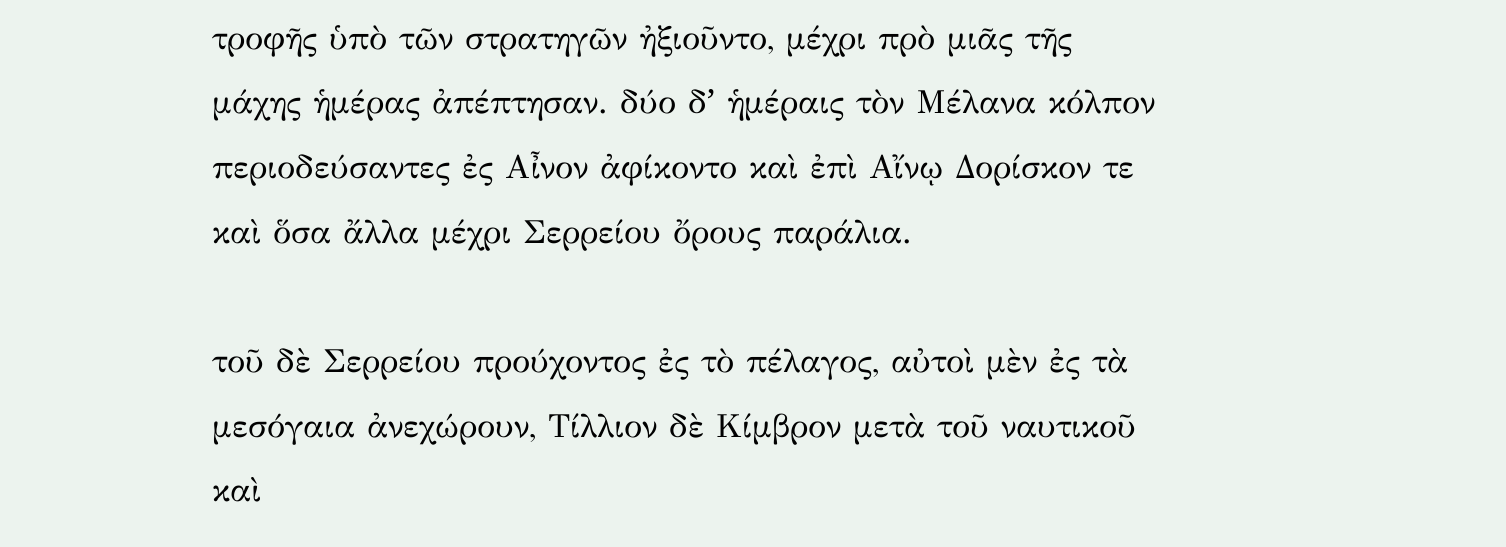τροφῆς ὑπὸ τῶν στρατηγῶν ἠξιοῦντο, μέχρι πρὸ μιᾶς τῆς μάχης ἡμέρας ἀπέπτησαν. δύο δʼ ἡμέραις τὸν Μέλανα κόλπον περιοδεύσαντες ἐς Αἶνον ἀφίκοντο καὶ ἐπὶ Αἴνῳ Δορίσκον τε καὶ ὅσα ἄλλα μέχρι Σερρείου ὄρους παράλια.

τοῦ δὲ Σερρείου προύχοντος ἐς τὸ πέλαγος, αὐτοὶ μὲν ἐς τὰ μεσόγαια ἀνεχώρουν, Τίλλιον δὲ Κίμβρον μετὰ τοῦ ναυτικοῦ καὶ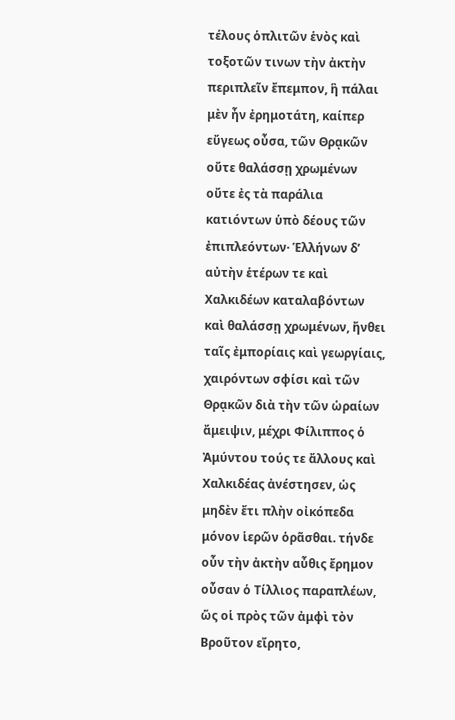τέλους ὁπλιτῶν ἑνὸς καὶ τοξοτῶν τινων τὴν ἀκτὴν περιπλεῖν ἔπεμπον, ἣ πάλαι μὲν ἦν ἐρημοτάτη, καίπερ εὔγεως οὖσα, τῶν Θρᾳκῶν οὔτε θαλάσσῃ χρωμένων οὔτε ἐς τὰ παράλια κατιόντων ὑπὸ δέους τῶν ἐπιπλεόντων· Ἑλλήνων δʼ αὐτὴν ἑτέρων τε καὶ Χαλκιδέων καταλαβόντων καὶ θαλάσσῃ χρωμένων, ἤνθει ταῖς ἐμπορίαις καὶ γεωργίαις, χαιρόντων σφίσι καὶ τῶν Θρᾳκῶν διὰ τὴν τῶν ὡραίων ἄμειψιν, μέχρι Φίλιππος ὁ Ἀμύντου τούς τε ἄλλους καὶ Χαλκιδέας ἀνέστησεν, ὡς μηδὲν ἔτι πλὴν οἰκόπεδα μόνον ἱερῶν ὁρᾶσθαι. τήνδε οὖν τὴν ἀκτὴν αὖθις ἔρημον οὖσαν ὁ Τίλλιος παραπλέων, ὥς οἱ πρὸς τῶν ἀμφὶ τὸν Βροῦτον εἴρητο,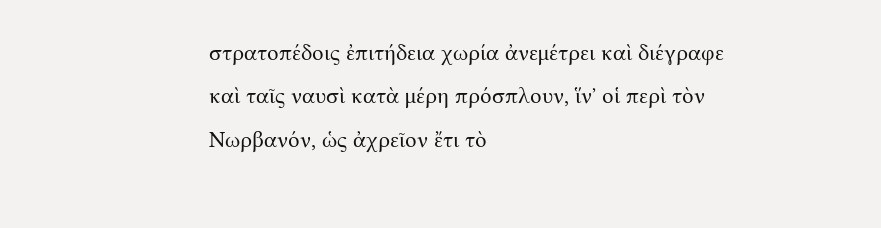στρατοπέδοις ἐπιτήδεια χωρία ἀνεμέτρει καὶ διέγραφε καὶ ταῖς ναυσὶ κατὰ μέρη πρόσπλουν, ἵνʼ οἱ περὶ τὸν Νωρβανόν, ὡς ἀχρεῖον ἔτι τὸ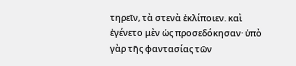τηρεῖν, τὰ στενὰ ἐκλίποιεν. καὶ ἐγένετο μὲν ὡς προσεδόκησαν· ὑπὸ γὰρ τῆς φαντασίας τῶν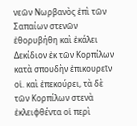νεῶν Νωρβανὸς ἐπὶ τῶν Σαπαίων στενῶν ἐθορυβήθη καὶ ἐκάλει Δεκίδιον ἐκ τῶν Κορπίλων κατὰ σπουδὴν ἐπικουρεῖν οἱ. καὶ ἐπεκούρει, τὰ δὲ τῶν Κορπίλων στενὰ ἐκλειφθέντα οἱ περὶ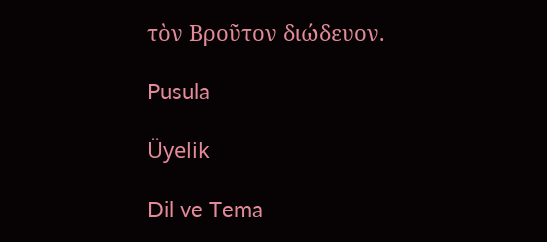τὸν Βροῦτον διώδευον.

Pusula

Üyelik

Dil ve Tema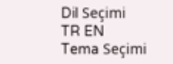Dil Seçimi
TR EN
Tema Seçimi